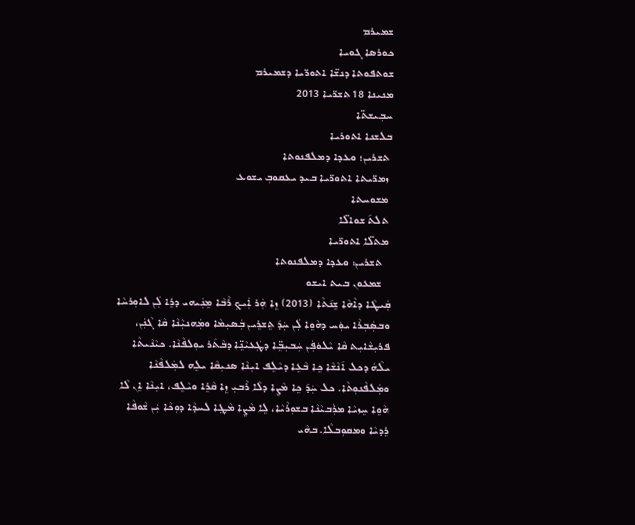ܫܡܝܪܡ
ܟܘܪܣܐ ܓܘܝܐ
ܫܘܬܦܘܬܐ ܕܢܫ̈ܐ ܐܬܘܖ̈ܝܐ ܕܫܡܝܪܡ
ܡܢܝܢܐ 18 ܬܫܖ̈ܝܐ 2013
ܚܒܼܝܫܬ̈ܐ
ܒܠܫܢܐ ܐܬܘܪܝܐ
 ܬܫܪܝܢ؛ ܘܥܕܐ ܕܡܠܦܢܘܬܐ
 ܙܡܖ̈ܝܬܐ ܐܬܘܖ̈ܝܐ ܒܝܕ ܝܥܩܘܒܼ ܝܫܘܥ
 ܡܫܘܚܬܐ
 ܬܠܬ݇ ܫܘܐܠ̈ܐ
 ܡܬܠ̈ܐ ܐܬܘܖ̈ܝܐ
   ܬܫܪܝܢ: ܘܥܕܐ ܕܡܠܦܢܘܬܐ
   ܫܡܥܘܢ ܒܝܬ ܐܝܫܘ
ܩܲܝܛܵܐ ܕܐܵܗܵܐ ܫܸܢ݇ܬܵܐ (2013) ܙܸܐ ܗܲܪ ܐܲܝܟܼ ܪܵܒܵܐ ܡܸܢܲܝܗܝ ܕܪܸܐ ܠܲܢ ܠܐܘܼܪܚܵܐ ܘܒܣܲܒܼܪܵܐ ܝܘܲܚ ܕܗܵܘܸܐ ܠܲܢ ܚܲܕ݇ ܬܸܫܪܸܝܢ ܒܲܣܝܼܡܵܐ ܘܡܲܗܢܝܼܵܢܵܐ ܩܵܐ ܓܵܢܲܢ، ܦܪܝܼܫܵܐܝܼܬ ܩܵܐ ܝܵܠܘܿܦܲܢ ܚܲܒܝܼܒܸ̈ܐ ܕܛܲܥܝܵܢܸ̈ܐ ܕܒܵܬ݇ܪ ܝܘܼܠܦܵܢܵܐ. ܟܝܵܢܵܝܬܵܐ ܝܠܵܗܿ ܕܟܠ ܐ݇ܢܵܫܵܐ ܟܸܐ ܒܵܥܸܐ ܕܝܵܠܸܦ ܐܝܼܢܵܐ ܣܢܝܼܩܵܐ ܝܠܸܗ ܠܡܲܠܦܵܢܵܐ ܘܡܲܠܦܵܢܘܼܬܵܐ. ܟܠ ܚܲܕ݇ ܟܸܐ ܡܵܨܸܐ ܕܠܵܐ ܪܵܒܝܼ ܙܸܐ ܩܵܪܸܐ ܘܝܵܠܸܦ، ܐܝܼܢܵܐ ܐܸܢ ܠܵܐ ܗܵܘܸܐ ܚܸܙܝܵܐ ܡܪܲܒܝܵܢܵܐ ܒܫܘܼܪܵܝܵܐ، ܠܸܐ ܡܵܨܸܐ ܡܵܛܸܐ ܠܚܕܵܐ ܕܘܼܟܵܐ ܝܲܢ ܫܵܘܦܵܐ ܪܸܕܝܵܐ ܘܡܩܘܼܒܠܵܐ. ܒܗܵܝ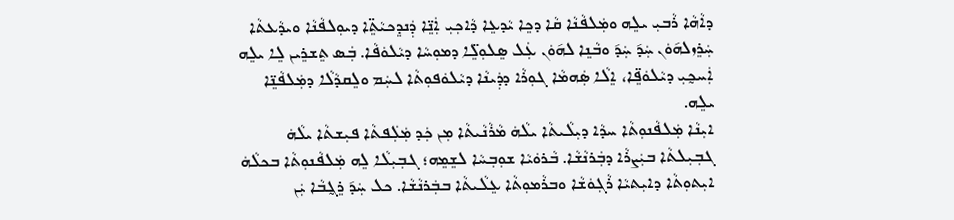ܕܐܵܗܵܐ ܪܵܒܝܼ ܝܠܸܗ ܘܡܲܠܦܵܢܵܐ ܩܵܐ ܕܟܸܐ ܝܵܕܥܸܐ ܕܵܐܟܼܝܼ ܐܲܢܸ̈ܐ ܕܲܢܕܸܟܝܵܬܸ̈ܐ ܕܝܘܼܠܦܵܢܵܐ ܘܝܕܵܥܬܵܐ ܚܲܪܸܙܠܗ݇ܘܿܢ ܚܲܕ݇ ܚܲܕ݇ ܘܒܵܢܸܐ ܠܗ݇ܘܿܢ ܥܲܠ ܣܸܠܘܼܠܸ̈ܐ ܕܡܘܼܚܵܐ ܕܝܵܠܘܿܦܵܐ. ܒܲܣ ܬܸܫܪܸܝܢ ܠܸܐ ܝܠܸܗ ܐܲܚܟ̰ܝܼ ܕܝܵܠܘܿܦܸ̈ܐ، ܐܸܠܵܐ ܣܲܗܡܵܐ ܓܘܼܪܵܐ ܕܕܲܝܢܵܐ ܕܝܵܠܘܿܦܘܼܬܵܐ ܠܚܲܡ ܘܠܸܩܕܵܠܵܐ ܕܡܲܠܦܵܢܸ̈ܐ ܝܠܸܗ.
ܐܝܼܢܵܐ ܡܲܠܦܵܢܘܼܬܵܐ ܚܕܵܐ ܕܝܼܠܵܝܬܵܐ ܝܠܵܗܿ ܡܵܪܵܢܵܝܬܵܐ ܡܼܢ ܟܲܕ ܡܲܠܲܦܬܵܐ ܦܝܼܫܬܵܐ ܝܠܵܗܿ ܓܒܼܝܼܠܬܵܐ ܒܝܲܨܪܵܐ ܕܒܲܪܢܵܫܵܐ. ܒܵܪܘܿܝܵܐ ܫܘܼܒܼܚܵܐ ܠܫܸܡܸܗ؛ ܓܒܼܝܼܠܵܐ ܠܸܗ ܡܲܠܦܵܢܘܼܬܵܐ ܒܟܠܵܗܿ ܐܝܼܬܘܼܬܵܐ ܕܐܝܼܬܝܵܐ ܪܵܓܼܘܿܫܵܐ ܘܒܪܵܡܘܼܬܵܐ ܥܸܠܵܝܬܵܐ ܒܒܲܪܢܵܫܵܐ. ܟܠ ܚܲܕ݇ ܪܸܓ̰ܒܵܐ ܝܲܢ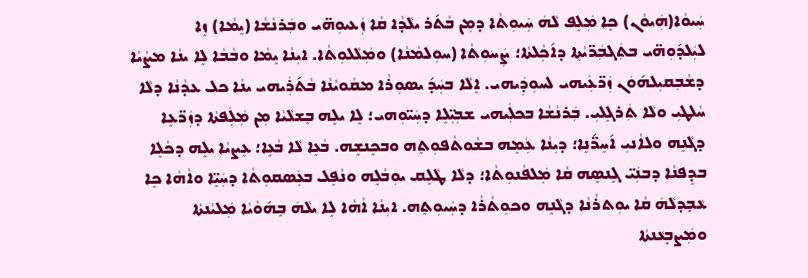ܚܲܝܘܵܐ(ܗܲܝܘܵܢ) ܟܸܐ ܡܲܠܸܦ ܠܵܗܿ ܚܲܝܘܼܬܵܐ ܕܡܼܢ ܒܵܬ݇ܪ ܝܠܵܕܵܐ ܩܵܐ ܙܲܥܝܘܼܗ̈ܝ ܘܒܲܪܢܵܫܵܐ (ܝܸܡܵܐ) ܙܸܐ ܠܝܲܠܕ݇ܘܼܗ̈ܝ ܒܬܲܓܒܲܖ̈ܝܵܬܸܐ ܕܐ݇ܟܼܵܠܬܵܐ؛ ܨܲܚܘܼܬܵܐ (ܚܘܼܠܡܵܢܵܐ) ܘܡܲܠܵܠܘܼܬܵܐ. ܐܝܼܢܵܐ ܝܸܡܵܐ ܘܒܵܒܵܐ ܠܸܐ ܝܢܵܐ ܡܨܵܝܵܐ ܕܫܵܒܼܩܝܼܠܗ݇ܘܿܢ ܙܲܖ̈ܥܲܝܗܝ ܠܚܘܼܕܲܝܗܝ. ܐܸܠܵܐ ܒܚܲܕ݇ ܝܣܘܼܪܵܐ ܡܩܵܘܝܵܢܵܐ ܒܵܬ݇ܪܲܝܗܝ ܝܢܵܐ ܟܠ ܥܕܵܢܵܐ ܕܠܵܐ ܚܵܠܛܝܼ ܘܠܵܐ ܬܲܪܓܸܠܝܼ. ܒܲܪܢܵܫܵܐ ܒܟܠܲܝܗܝ ܫܒܼܝܼ̈ܠܸܐ ܕܚܲܝ̈ܘܼܗܝ؛ ܠܸܐ ܝܠܸܗ ܒܸܫܠܵܝܵܐ ܡܼܢ ܡܲܠܲܦܬܵܐ ܕܙܲܖ̈ܥܸܐ ܕܓܵܢܸܗ ܘܠܐܵܢܝܼ ܐ݇ܚܸܖ̈݇ܢܸܐ؛ ܕܝܼܢܵܐ ܥܲܡܸܗ ܒܫܵܘܬܵܦܘܼܬܸܗ ܘܒܟܸܢܫܸܗ. ܒܵܥܸܐ ܠܵܐ ܒܵܥܸܐ؛ ܥܸܨܝܵܐ ܝܠܸܗ ܕܟܵܠܸܐ ܒܕܸܦܢܵܐ ܕܒܢܲܝ̈ ܓܸܢܣܸܗ ܩܵܐ ܡܲܠܦܵܢܘܼܬܵܐ؛ ܕܠܵܐ ܛܵܠܸܩ ܝܘܼܒܵܠܸܗ ܘܢܵܦܸܠ ܒܥܲܣܩܘܼܬܵܐ ܕܚܲܝܸ̈ܐ ܘܐܵܗܵܐ ܟܸܐ ܥܵܒܼܸܕܠܵܗܿ ܩܵܐ ܝܘܼܬܪܵܢܵܐ ܕܓܵܢܸܗ ܘܟܘܼܬܵܪܵܐ ܕܚܲܝܘܼܬܸܗ. ܐܝܼܢܵܐ ܐܵܗܵܐ ܠܸܐ ܝܠܵܗܿ ܒܸܗ݇ܘܵܝܵܐ ܡܲܠܝܵܢܬܵܐ ܘܡܲܨܒܼܸܥܵܢܬܵܐ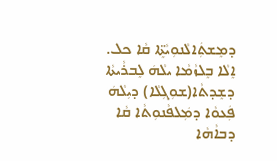ܕܡܸܫܬܲܐܠܵܢܘܼܝܵܬܸ̈ܐ ܩܵܐ ܟܠ. ܐܸܠܵܐ ܒܸܠܙܵܡܵܐ ܝܠܵܗܿ ܠܸܒܪܵܝܬܵܐ ܕܫܸܕܬܵܐ(ܫܘܼܓܼܠܵܐ) ܕܝܼܠܵܗܿ ܦܲܥܘܵܐ ܕܡܲܠܦܵܢܘܼܬܵܐ ܩܵܐ ܕܒܐܵܗܵܐ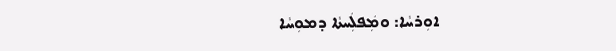ܐܘܼܪܚܵܐ: ܘܡܲܦܠܲܚܬܵܐ ܕܡܘܼܚܵܐ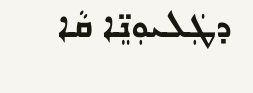ܕܛܲܠܝܘܼܢܸ̈ܐ ܩܵܐ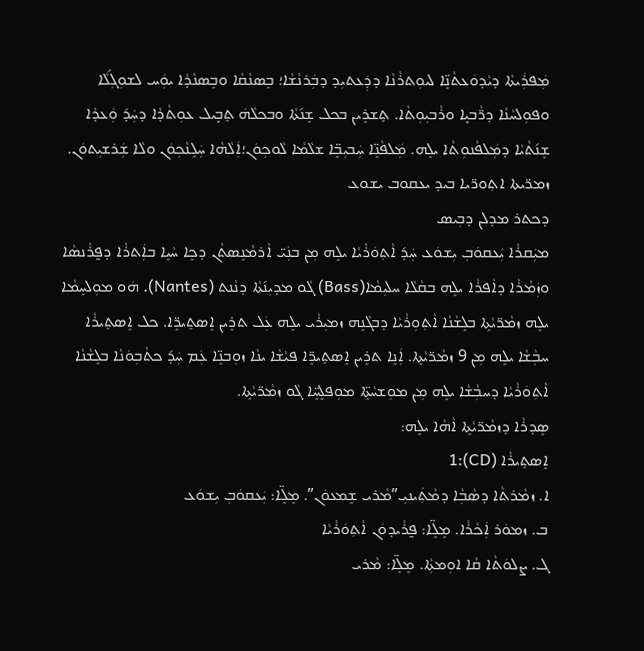ܡܲܦܪܲܝܬܵܐ ܕܝܵܕܘܿܥܬܵܢܸ̈ܐ ܠܝܘܼܬܪܵܢܵܐ ܕܕܲܥܬܝܼܕ ܕܒܲܪܢܵܫܵܐ؛ ܒܸܣܢܵܩܵܐ ܘܒܸܣܢܵܕܵܐ ܝܘܲܚ ܠܫܘܼܓܼ݇ܠܵܐ ܘܦܘܼܠܚܵܢܵܐ ܕܖ̈ܵܒܝܼܸܐ ܘܪܵܒܝܼܘܼܬܵܐ. ܬܸܫܪܸܝܢ ܒܟܠ ܫܸܢ݇ܬܵܐ ܘܒܟܠܵܗܿ ܬܸܒܼܸܝܠ ܥܘܼܬܵܕܵܐ ܕܚܲܕ݇ ܘܲܥܕܵܐ ܫܸܢ݇ܬܵܝܵܐ ܕܡܲܠܦܵܢܘܼܬܵܐ ܝܠܸܗ. ܡܲܠܦܵܢܸ̈ܐ ܚܲܒܝܼܒܸ̈ܐ ܫܠܵܡܵܐ ܠܵܘܟܼܘܿܢ؛ܐܲܠܵܗܵܐ ܚܲܠܸܢܵܟܼܘܿܢ ܘܠܵܐ ܫܲܪܫܝܼܬܘܿܢ.
ܙܡܖ̈ܝܬܐ ܐܬܼܘܖ̈ܝܐ ܒܝܕ ܝܥܩܘܒ ܝܫܘܥ
ܕܟܬܪ ܡܕܠܢ ܕܒܼܝܣ
ܡܝܲܩܪܵܐ ܝܲܥܩܘܿܒܼ ܝܼܫܘܿܥ ܚܲܕ݇ ܐܵܬܼܘܿܪܵܝܵܐ ܝܠܸܗ ܡܼܢ ܒܢܲܝ̈ ܐܵܪܡܵܢܸܣܬܵܢ ܕܟܸܐ ܚܵܝܸܐ ܒܐܲܬܪܵܐ ܕܦ̰ܪܵܢܣܵܐ ܘܙܲܡܵܪܵܐ ܕܐܵܦܪܵܐ ܝܠܸܗ ܒܩܵܠܵܐ ܚܠܝܼܡܵܐ(Bass) ܓܵܘ ܡܕܝܼܢ݇ܬܵܐ ܕܢܵܢܬ (Nantes). ܗܿܘ ܡܘܼܠܚܸܡܵܐ ܝܠܸܗ ܙܡܵܖ̈ܝܵܬܸܐ ܒܠܸܫܵܢܵܐ ܐܵܬܼܘܼܪܵܝܵܐ ܕܒܓܵܢܸܗ ܙܡܝܼܪܵܝ ܝܠܸܗ ܥܲܠ ܬܪܸܝܢ ܐܸܣܬܸܝܖܸ̈ܐ. ܟܠ ܐܸܣܬܸܝܪܵܐ ܚܒܼܵܫܵܐ ܝܠܸܗ ܡܼܢ 9 ܙܡܵܖ̈ܝܵܬܸܐ. ܐܲܢܸܐ ܬܪܸܝܢ ܐܸܣܬܸܝܖܸ̈ܐ ܦܝܵܫܵܐ ܝܢܵܐ ܙܘܼܒܢܸ̈ܐ ܥܲܡ ܚܲܕ݇ ܟܬܵܒܼܘܿܢܵܐ ܒܠܸܫܵܢܵܐ ܐܵܬܼܘܿܪܵܝܵܐ ܕܚܒܼܵܫܵܐ ܝܠܸܗ ܡܼܢ ܡܘܼܫܚܵܬܸ̈ܐ ܡܘܼܦܠܸܚܸ̈ܐ ܓܵܘ ܙܡܵܖ̈ܝܵܬܸܐ.
ܣܸܕܪܵܐ ܕܙܡܵܖ̈ܝܵܬܸܐ ܐܵܗܵܐ ܝܠܸܗ:
ܐܸܣܬܸܝܪܵܐ (CD):1
ܐ. ܙܡܵܪܬܵܐ ܕܣܵܒܼܵܐ ܕܡܵܬܲܝܢܝܼ”ܡܵܪܝ ܫܸܡܥܘܿܢ”. ܡܸܠܸ̈ܐ: ܝܲܥܩܘܿܒܼ ܝܼܫܘܿܥ
ܒ. ܙܡܘܿܪ ܐܲܟܵܪܵܐ. ܡܸܠܸ̈ܐ: ܦ̰ܪܵܝܕܘܿܢ ܐܵܬܼܘܿܪܵܝܵܐ
ܓ. ܨܠܘܿܬܵܐ ܩܵܐ ܐܘܼܡܬܼܵܐ. ܡܸܠܸ̈ܐ: ܡܵܪܝ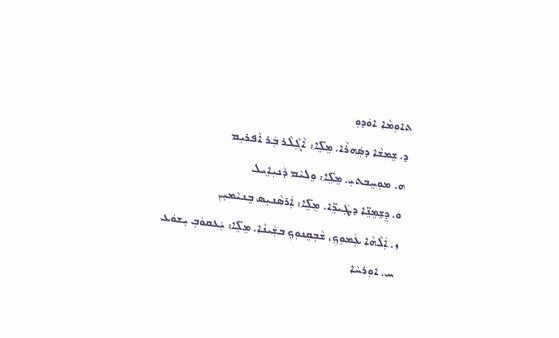ܬܐܘܼܡܵܐ ܐܘܿܕܘܼ
ܕ. ܫܸܡܫܵܐ ܕܣܲܗܪܵܐ. ܡܸܠܸ̈ܐ: ܐܵܓܼܵܠܵܪ ܒܲܪ ܐܵܦܪܝܼܡ
ܗ. ܡܘܼܚܸܒܬܝܼ. ܡܸܠܸ̈ܐ: ܘܸܠܝܵܡ ܕܵܢܝܼܐܸܝܠ
ܘ. ܕܸܫ̰ܡܸܢܸ̈ܐ ܕܛܲܝܖܸ̈ܐ. ܡܸܠܸ̈ܐ: ܐܲܪܣܵܢܝܼܣ ܒܸܢܝܵܡܝܼܢ
ܙ. ܐܲܠܵܗܵܐ ܥܲܡܘܼܟܼ، ܫܵܒܼܩܸܢܘܼܟܼ ܒܫܲܝܢܵܐ. ܡܸܠܸ̈ܐ: ܝܲܥܩܘܿܒܼ ܝܼܫܘܿܥ
ܚ. ܐܘܼܪܚܵܐ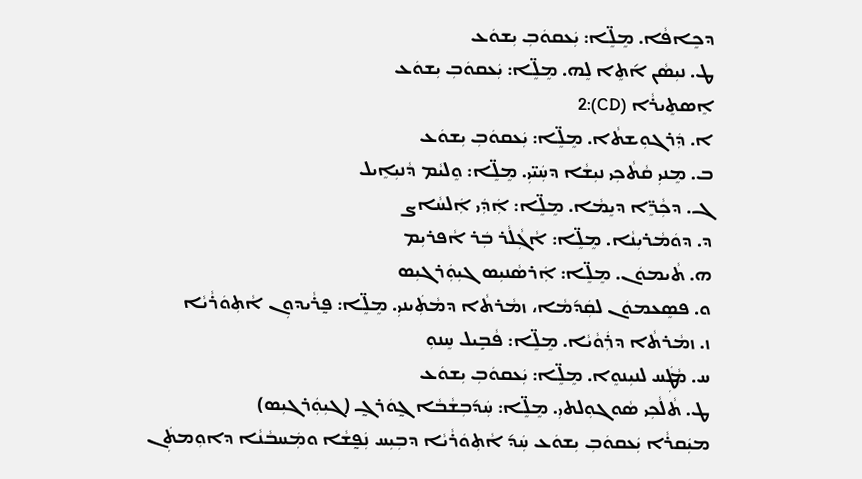ܕܟܸܐܦܵܐ. ܡܸܠܸ̈ܐ: ܝܲܥܩܘܿܒܼ ܝܼܫܘܿܥ
ܛ. ܢܝܼܣܵܢ ܐ݇ܬܸܐ ܠܸܗ. ܡܸܠܸ̈ܐ: ܝܲܥܩܘܿܒܼ ܝܼܫܘܿܥ
ܐܸܣܬܸܝܪܵܐ (CD):2
ܐ. ܕܲܪܓܘܼܫܬܵܐ. ܡܸܠܸ̈ܐ: ܝܲܥܩܘܿܒܼ ܝܼܫܘܿܥ
ܒ. ܡܸܢܝܼ ܩܵܬܵܟܼܝ ܢܝܼܫܵܐ ܕܚܲܝ̈ܝܼ. ܡܸܠܸ̈ܐ: ܘܸܠܝܵܡ ܕܵܢܝܼܐܸܝܠ
ܓ. ܕܟܼܵܖܸ̈ܐ ܕܝܸܡܵܐ. ܡܸܠܸ̈ܐ: ܐܲܕܲܝ ܐܲܠܚܵܐܨ
ܕ. ܕܘܿܡܵܪܝܼܢܵܐ. ܡܸܠܸ̈ܐ: ܐܵܓܼܵܠܵܪ ܒܲܪ ܐܵܦܪܝܼܡ
ܗ. ܬܵܝܡܘܿܢ. ܡܸܠܸ̈ܐ: ܐܲܪܣܵܢܝܼܣ ܓܝܼܘܲܪܓܝܼܣ
ܘ. ܦܣܸܥܡܘܿܢ ܠܩܲܕ݇ܡܵܐ، ܙܡܵܪܬܵܐ ܕܡܵܬܲܝܢܝܼ. ܡܸܠܸ̈ܐ: ܦ̰ܪܵܝܕܘܼܢ ܐܵܬܼܘܿܪܵܝܵܐ
ܙ. ܙܡܵܪܬܵܐ ܕܪܲܘܵܝܵܐ. ܡܸܠܸ̈ܐ: ܦܵܒܼܸܝܠ ܚܸܢܘܼ
ܚ. ܡܵܛܲܚ ܠܢܝܼܢܘܸܐ. ܡܸܠܸ̈ܐ: ܝܲܥܩܘܿܒܼ ܝܼܫܘܿܥ
ܛ. ܬܵܠܵܟܼܝ ܣܵܘܓܘܼܠܬܝܼ. ܡܸܠܸ̈ܐ: ܚܲܕ݇ܒܼܫܵܒܵܐ ܓ̰ܘܿܪܓ̰ (ܓܝܼܘܲܪܓܝܼܣ)
ܡܝܲܩܪܵܐ ܝܲܥܩܘܿܒܼ ܝܼܫܘܿܥ ܚܲܕ݇ ܐܵܬܼܘܿܪܵܝܵܐ ܕܒܼܝܼܚ ܢܲܦ̰ܫܵܐ ܘܡܲܚܒܵܢܵܐ ܕܐܘܼܡܬܲܢ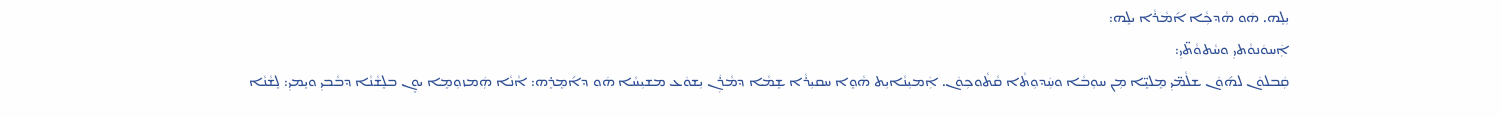ܝܼܠܸܗ. ܗܿܘ ܗܵܕܟܼܵܐ ܐ݇ܡܵܪܵܐ ܝܠܸܗ:
ܐܲܚܘܿܢܘܵܬܝܼ ܘܚܵܬܘܵܬ̈ܝܼ:
ܩܲܒܠܘܿܢ ܠܗ݇ܘܿܢ ܫܠܵܡ̈ܝܼ ܡܸܠܝܸ̈ܐ ܡܼܢ ܚܘܼܒܵܐ ܘܚܲܕܘܼܬܵܐ ܩܵܬܵܘܟܼܘܿܢ. ܐܲܡܝܼܢܵܐܝܼܬ ܗܵܘܸܐ ܚܩܝܼܪܵܐ ܫܸܡܵܐ ܕܡܵܪܲܢ ܝܼܫܘܿܥ ܡܫܝܼܚܵܐ ܗܿܘ ܕܐ݇ܡܸܪܸܗ: ܐܵܢܵܐ ܗܲܡܙܘܼܡܸܐ ܝܘܸܢ ܒܠܸܫܵܢܵܐ ܕܒܵܒܝܼ ܘܝܸܡܝܼ: ܠܸܫܵܢܵܐ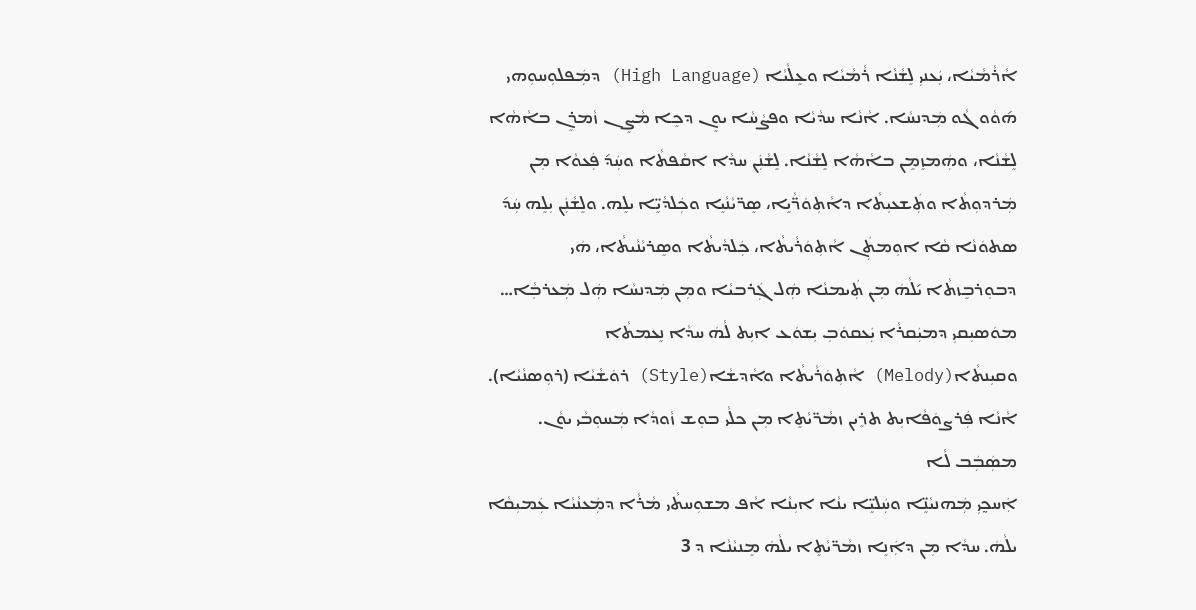ܐܵܪܵܡܵܝܵܐ، ܝܲܥܢܝܼ ܠܸܫܵܢܵܐ ܪܵܡܵܝܵܐ ܘܥܸܠܵܝܵܐ (High Language) ܕܡܲܦܠܘܼܚܘܼܗܝ ܗ݇ܘܵܘ ܓܵܘ ܡܲܕܢܚܵܐ. ܐܵܢܵܐ ܚܕܵܝܵܐ ܘܦܨܵܚܵܐ ܝܘܸܢ ܕܟܸܐ ܡܵܨܸܢ ܙܵܡܪܸܢ ܒܐܵܗܵܐ ܠܸܫܵܢܵܐ، ܘܗܲܡܙܸܡܸܢ ܒܐܵܗܵܐ ܠܸܫܵܢܵܐ. ܠܸܫܵܢܲܢ ܚܕܵܐ ܐܩܵܦܬܵܐ ܘܚܲܕ݇ ܦܲܥܘܵܐ ܡܼܢ ܡܲܪܕܘܼܬܵܐ ܘܬܲܫܥܝܼܬܵܐ ܕܐܵܬܼܘܿܖ̈ܵܝܸܐ، ܣܸܖ̈ܝܵܢܵܝܸܐ ܘܟܲܠܕܵܝܸ̈ܐ ܝܠܸܗ. ܘܠܸܫܵܢܲܢ ܝܼܠܸܗ ܚܲܕ݇ ܣܬܘܿܢܵܐ ܩܵܐ ܐܘܼܡܬܲܢ ܐܵܬܼܘܿܪܵܝܬܵܐ، ܟܲܠܕܵܝܬܵܐ ܘܣܸܪܝܵܢܵܝܬܵܐ، ܗܿܝ ܕܒܘܼܪܒܸܙܬܵܐ ܝ݇ܠܵܗܿ ܡܼܢ ܬܲܝܡܢܵܐ ܗܲܠ ܓܲܪܒܝܵܐ ܘܡܼܢ ܡܲܕܢܚܵܐ ܗܲܠ ܡܲܥܪܒܼܵܐ…
ܡܘܿܣܝܼܩܝܼ ܕܡܝܲܩܪܵܐ ܝܲܥܩܘܿܒܼ ܝܼܫܘܿܥ ܐܝܼܬ ܠܵܗܿ ܚܕܵܐ ܢܸܥܡܬܵܐ ܘܩܝܼܢܬܵܐ(Melody) ܐܵܬܼܘܿܪܵܝܬܵܐ ܘܐܵܕܫܵܐ(Style) ܪܘܿܫܵܝܵܐ (ܪܘܼܣܢܵܝܵܐ). ܐܵܢܵܐ ܦܲܪܨܘܿܦܵܐܝܼܬ ܬܪܸܝܢ ܙܡܵܖ̈ܝܵܬܸܐ ܡܼܢ ܟܠܵܝ ܒܘܼܫ ܙܵܘܕܵܐ ܡܲܚܘܼܒܵܝ ܝܘܵܢ. ܡܣܲܒܲܒ ܠܵܐ
ܐܲܚܟ̰ܝܼ ܡܲܗܢܝܵܢܸ̈ܐ ܘܚܲܠܝܸ̈ܐ ܝܢܵܐ ܐܝܼܢܵܐ ܐܵܦ ܡܫܘܼܚܬܵܝ ܡܵܪܵܐ ܕܡܲܥܢܵܝܵܐ ܥܲܡܝܼܩܵܐ ܝܠܵܗܿ. ܚܕܵܐ ܡܼܢ ܕܐܲܢܸܐ ܙܡܵܖ̈ܝܵܬܸܐ ܝܠܵܗܿ ܡܸܢܝܵܢܵܐ ܕ 3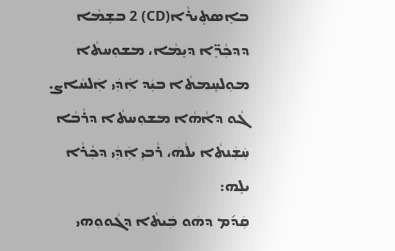ܒܐܸܣܬܸܝܪܵܐ(CD) 2 ܒܫܸܡܵܐ ܕܕܟܼܵܖܸ̈ܐ ܕܝܸܡܵܐ، ܡܫܘܼܚܬܵܐ ܡܘܼܠܚܸܡܬܵܐ ܒܝܲܕ ܐܲܕܲܝ ܐܲܠܚܵܐܨ. ܓܵܘ ܕܐܵܗܵܐ ܡܫܘܼܚܬܵܐ ܕܪܵܒܵܐ ܚܲܫܲܢܬܵܐ ܝܠܵܗܿ، ܪܵܒܝܼ ܐܲܕܲܝ ܕܟܼܵܪܵܐ ܝܠܸܗ:
ܩܲܕ݇ܡ ܕܗܿܘ ܒܲܝܬܵܐ ܕܓܵܘܘܼܗܝ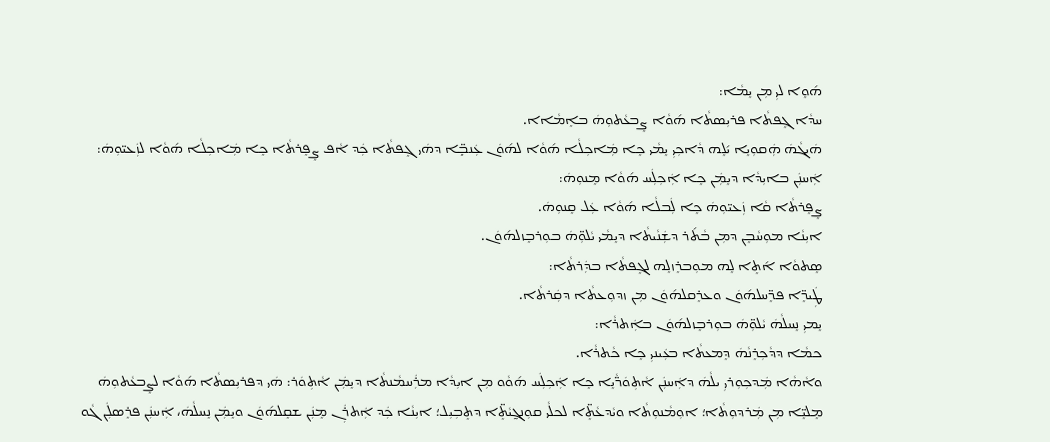ܗ݇ܘܸܐ ܠܝܼ ܡܼܢ ܝܸܡܵܐ:
ܚܕܵܐ ܓܸܦܬܵܐ ܦܪܝܼܣܬܵܐ ܗ݇ܘܵܐ ܨܸܒܥܵܬܘܼܗܿ ܒܐܸܡܵܐܐ.
ܗܿܝܓܵܗܿ ܗܲܩܘܼܝܸܐ ܝ݇ܠܸܗ ܕܵܐܟܼܝܼ ܝܸܡܵܝ ܟܸܐ ܡܲܐܟܼܠܵܐ ܗ݇ܘܵܐ ܠܗ݇ܘܿܢ ܥܲܢܒܼܸ̈ܐ ܕܗܿܝ ܓܸܦܬܵܐ ܟܲܕ ܐܵܦ ܨܸܦܸܪܬܵܐ ܟܸܐ ܡܲܐܟܼܠܵܐ ܗ݇ܘܵܐ ܠܙܲܥܝ̈ܘܼܗܿ:
ܐܲܚܢܲܢ ܒܐܝܼܕܵܐ ܕܝܸܡܲܢ ܟܸܐ ܐܲܟܼܠܲܚ ܗ݇ܘܵܐ ܡܸܢܘܼܗܿ:
ܨܸܦܸܪܬܵܐ ܩܵܐ ܙܲܥܝ̈ܘܼܗܿ ܟܸܐ ܠܲܒܠܵܐ ܗ݇ܘܵܐ ܥܲܠ ܩܸܢܘܼܗܿ.
ܐܝܼܢܵܐ ܡܘܼܚܵܒܸܢ ܕܡܼܢ ܒܵܬ݇ܪ ܕܫܲܢܵܝܬܵܐ ܕܝܸܡܵܝ ܝܵܠܘܼ̈ܗܿ ܒܘܼܪܒܸܙܠܗ݇ܘܿܢ.
ܣܸܬܘܵܐ ܐ݇ܬܸܐ ܠܸܗ ܡܘܼܒܪܸܙܠܸܗ ܠܓܸܦܬܵܐ ܒܕܲܪܬܵܐ:
ܛܲܝܖܸ̈ܐ ܦܖܸ̈ܚܠܗ݇ܘܿܢ ܘܥܪܸܩܠܗ݇ܘܿܢ ܡܼܢ ܙܕܘܼܥܬܵܐ ܕܩܲܪܬܵܐ.
ܝܸܡܝܼ ܢܸܚܠܵܗܿ ܝܵܠܘܼ̈ܗܿ ܒܘܼܪܒܸܙܠܗ݇ܘܿܢ ܒܐܲܬܪܵܐ:
ܟܡܵܐ ܕܕܵܟܼܪܸܢܵܗܿ ܕܸܡܥܬܵܐ ܒܥܲܝܢܝܼ ܟܸܐ ܟܵܬܪܵܐ.
ܘܐܵܗܵܐ ܡܲܕܟܼܘܼܪܝܼ ܝܠܵܗܿ ܕܐܲܚܢܲܢ ܐܵܬܼܘܿܖ̈ܵܝܸܐ ܟܸܐ ܐܲܟܼܠܲܚ ܗ݇ܘܵܘ ܡܼܢ ܐܝܼܕܵܐ ܡܪܲܚܡܵܢܬܵܐ ܕܝܸܡܲܢ ܐܵܬܼܘܿܪ: ܗܿܝ ܕܦܪܝܼܣܬܵܐ ܗ݇ܘܵܐ ܠܨܸܒܥܵܬܘܼܗܿ ܡܸܠܝܸ̈ܐ ܡܼܢ ܡܲܪܕܘܼܬܵܐ؛ ܐܘܼܡܵܢܘܼܬܵܐ ܘܝܵܕܥܵܬܸ̈ܐ ܠܟܠܵܝ ܩܘܼܢܓ̰ܝܵܬܸ̈ܐ ܕܬܸܒܼܝܼܠ؛ ܐܝܼܢܵܐ ܟܲܕ ܐܲܬܪܲܢ ܡܸܢܲܢ ܫܩܸܠܗ݇ܘܿܢ ܘܝܸܡܲܢ ܢܸܚܠܵܗܿ، ܐܲܚܢܲܢ ܦܪܸܣܠܲܢ ܓܵܘ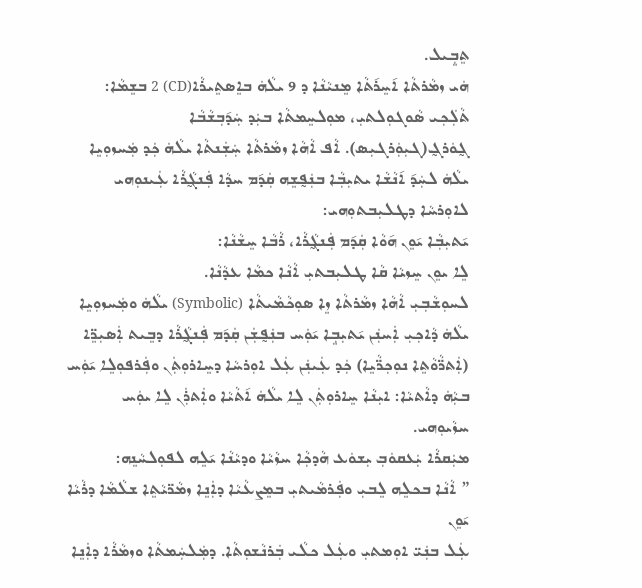ܬܸܒܼܸܝܠ.
ܗܿܝ ܙܡܵܪܬܵܐ ܐ݇ܚܸܪ݇ܬܵܐ ܡܸܢܝܵܢܵܐ ܕ 9 ܝܠܵܗܿ ܒܐܸܣܬܸܝܪܵܐ(CD) 2 ܒܫܸܡܵܐ: ܬܵܠܲܟܼܝ ܣܵܘܓܘܼܠܬܝܼ، ܡܘܼܠܚܸܡܬܵܐ ܒܝܲܕ ܚܲܕ݇ܒܼܫܵܒܵܐ ܓ̰ܘܿܪܓ̰(ܓܝܼܘܲܪܓܝܼܣ). ܐܵܦ ܐܵܗܵܐ ܙܡܵܪܬܵܐ ܚܲܫܲܢܬܵܐ ܝܠܵܗܿ ܟܲܕ ܡܲܚܙܘܼܝܸܐ ܝܠܵܗܿ ܠܚܲܕ݇ ܐ݇ܢܵܫܵܐ ܝܬܝܼܒܼܵܐ ܒܢܲܦ̰ܫܸܗ ܩܲܕ݇ܡ ܚܕܵܐ ܦܲܢܓ̰ܵܪܵܐ ܥܲܝܢܘܼܗܝ ܠܐܘܼܪܚܵܐ ܕܛܠܝܼܒܬܘܼܗܝ:
ܝ݇ܬܝܼܒܼܵܐ ܝ݇ܘܸܢ ܗ݇ܘܵܐ ܩܲܕ݇ܡ ܦܲܢܓ̰ܵܪܵܐ، ܪܵܒܵܐ ܚܸܫܵܢܵܐ:
ܠܸܐ ܝܘܸܢ ܚܸܙܝܵܐ ܩܵܐ ܛܠܝܼܒܬܝܼ ܐܵܢܵܐ ܟܡܵܐ ܥܕܵܢܵܐ.
ܠܚܘܼܫܵܒܼܝܼ ܐܵܗܵܐ ܙܡܵܪܬܵܐ ܙܸܐ ܣܘܼܟܵܡܵܝܬܵܐ (Symbolic) ܝܠܵܗܿ ܘܡܲܚܙܘܼܝܸܐ ܝܠܵܗܿ ܕܵܐܟܼܝܼ ܐܲܚܢܲܢ ܝ݇ܬܝܼܒܼܸܐ ܝ݇ܘܲܚ ܒܢܲܦ̰ܫܲܢ ܩܲܕ݇ܡ ܦܲܢܓ̰ܵܪܵܐ ܕܒܸܝܬ ܐܲܣܝܼܖܸ̈ܐ (ܐܲܬܖ̈ܵܘܵܬܸܐ ܢܘܼܟܼܖ̈ܵܝܸܐ) ܟܲܕ ܥܲܝܢܲܢ ܥܲܠ ܐܘܼܪܚܵܐ ܕܚܸܐܪܘܼܬܲܢ ܘܦܲܪܦܘܼܠܸܐ ܝ݇ܘܲܚ ܒܝܼܵܗܿ ܕܐܵܬܝܵܐ: ܐܝܼܢܵܐ ܚܸܐܪܘܼܬܲܢ ܠܸܐ ܝܠܵܗܿ ܐ݇ܬܵܝܵܐ ܘܐܲܬܪܲܢ ܠܸܐ ܝܘܲܚ ܚܙܵܝܘܼܗܝ.
ܡܝܲܩܪܵܐ ܝܲܥܩܘܿܒܼ ܝܼܫܘܿܥ ܗܵܕܟܼܵܐ ܚܙܵܝܵܐ ܘܕܝܵܢܵܐ ܝ݇ܠܸܗ ܠܦܘܼܠܚܵܢܸܗ:
” ܐܵܢܵܐ ܒܟܠܸܗ ܠܸܒܝܼ ܘܦܲܪܡܵܝܬܝܼ ܒܡܸܨܥܵܝܵܐ ܕܐܲܢܸܐ ܙܡܵܖ̈ܝܵܬܸܐ ܫܠܵܡܵܐ ܕܪܵܝܵܐ ܝ݇ܘܸܢ
ܥܲܠ ܒܢܲܝ̈ ܐܘܼܡܬܝܼ ܘܥܲܠ ܟܠܵܝ ܒܲܪܢܵܫܘܼܬܵܐ. ܕܡܲܠܚܲܡܬܵܐ ܘܙܡܵܪܵܐ ܕܐܲܢܸܐ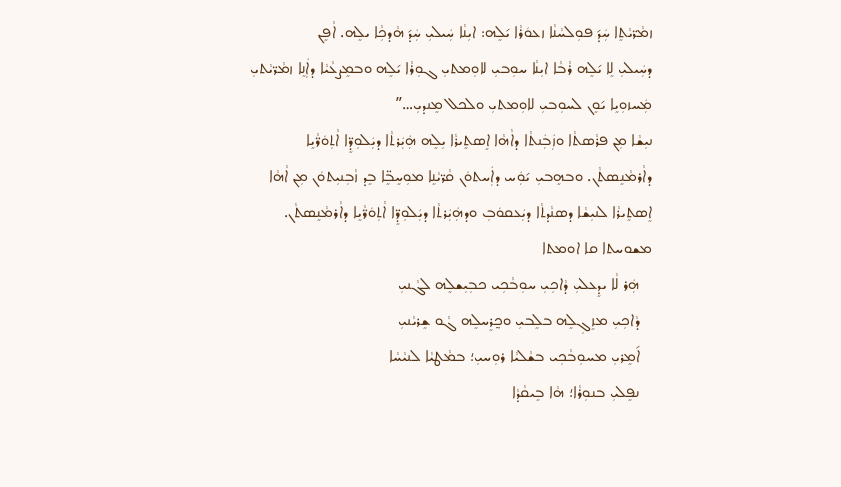ܙܡܵܖ̈ܝܵܬܸܐ ܚܲܕ݇ ܦܘܼܠܚܵܢܵܐ ܙܥܘܿܪܵܐ ܝ݇ܠܸܗ: ܐܝܼܢܵܐ ܚܲܝܠܝܼ ܚܲܕ݇ ܗܵܕܟܼܵܐ ܝܠܸܗ. ܐܵܦܸܢ
ܕܚܲܝܠܝܼ ܠܸܐ ܝ݇ܠܸܗ ܪܵܒܵܐ ܐܝܼܢܵܐ ܚܘܼܒܝܼ ܠܐܘܼܡܬܝܼ ܓܘܼܪܵܐ ܝ݇ܠܸܗ ܘܒܡܸܨܥܵܝܵܐ ܕܐܲܢܸܐ ܙܡܵܖ̈ܝܵܬܝܼ ܡܲܚܙܘܼܝܸܐ ܝ݇ܘܸܢ ܠܚܘܼܒܝܼ ܠܐܘܼܡܬܝܼ ܘܠܟܠ ܡܸܢܕܝܼ…”
ܢܝܼܫܵܐ ܡܼܢ ܦܪܵܣܬܵܐ ܘܙܲܒܲܢܬܵܐ ܕܐܵܗܵܐ ܐܸܣܬܸܝܪܵܐ ܝܼܠܸܗ ܗܲܝܲܪܬܵܐ ܕܝܲܠܘܼܕܸ̈ܐ ܐܵܬܼܘܿܖ̈ܵܝܸܐ ܕܐܵܪܡܵܢܸܣܬܵܢ. ܘܒܗܸܒܝܼ ܝ݇ܘܲܚ ܕܐܲܚܬܘܿܢ ܩܵܖ̈ܝܵܢܸܐ ܡܘܼܚܸܒܸ̈ܐ ܒܸܕ ܙܵܒܼܢܝܼܬܘܿܢ ܡܼܢ ܐܵܗܵܐ ܐܸܣܬܸܝܪܵܐ ܠܢܝܼܫܵܐ ܕܣܢܵܕܬܵܐ ܕܝܲܥܩܘܿܒܼ ܘܕܗܲܝܲܪܬܵܐ ܕܝܲܠܘܼܕܸ̈ܐ ܐܵܬܼܘܿܖ̈ܵܝܸܐ ܕܐܵܪܡܵܢܸܣܬܵܢ. ܡܫܘܚܬܐ ܩܐ ܐܘܡܬܐ
   ܗܲܪ ܠܵܐ ܝܕܸܥܠܝܼ ܕܵܐܟܼܝܼ ܚܘܼܒܵܟܼܝ ܟܒܼܝܼܫܠܸܗ ܠܓܵܢܝܼ
   ܕܵܐܟܼܝܼ ܡܙܸܓܼܠܸܗ ܒܠܸܒܝܼ ܘܟ̰ܪܸܚܠܸܗ ܓܵܘ ܫܸܪܝܵܢܝܼ
   ܐ݇ܡܸܪܝܼ ܡܚܘܼܒܵܟܼܝ ܒܫܵܠܝܵܐ ܪܘܼܚܝܼ؛ ܒܡܵܛܝܵܐ ܠܢܝܵܚܵܐ
   ܢܦܸܠܝܼ ܒܢܘܼܪܵܐ؛ ܗܵܐ ܒܸܝܩܵܕܵܐ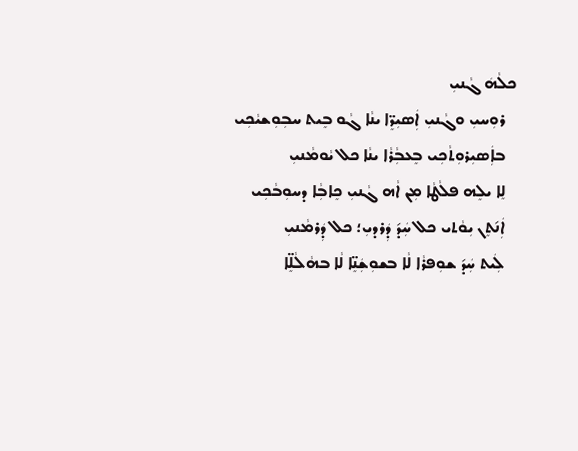ܟܠܵܗܿ ܓܵܢܝܼ
   ܪܘܼܚܝܼ ܘܓܵܢܝܼ ܐܲܣܝܼܖܸ̈ܐ ܝܢܵܐ ܓܵܘ ܒܸܝܬ ܚܒܼܘܼܫܝܵܟܼܝ
   ܒܐܲܣܝܼܪܘܼܬܵܟܼܝ ܒܸܥܒܼܵܪܵܐ ܝܢܵܐ ܟܠ ܝܵܘܡܵܢܝܼ
   ܠܸܐ ܝܠܸܗ ܦܠܵܛܵܐ ܡܼܢ ܐܵܗ ܓܵܢܝܼ ܟܸܐܒܼܵܐ ܕܚܘܼܒܵܟܼܝ
   ܐܲܢ݇ܬܸܢ ܝܼܘܵܬܝ ܟܠ ܚܲܕ݇ ܕܲܪܕܝܼ؛ ܟܠ ܕܲܪܡܵܢܝܼ
   ܠܲܝܬ ܚܲܕ݇ ܫܘܼܦܪܵܐ ܠܵܐ ܒܫܘܼܫܲܢܸ̈ܐ ܠܵܐ ܒܗܵܠܵܠܸ̈ܐ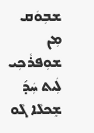ܫܒܼܘܿܩ ܡܼܢ ܫܘܼܦܪܵܟܼܝ ܠܲܝܬ ܚܲܕ݇ ܫܸܟܠܵܐ ܓܵܘ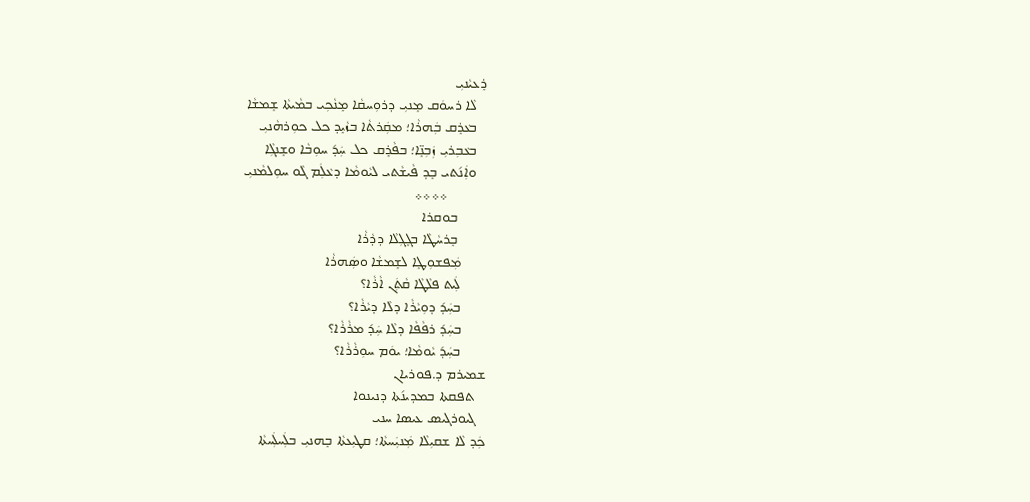ܪܸܥܝܵܢܝܼ
   ܠܵܐ ܪܚܘܿܩ ܡܸܢܝܼ ܕܪܘܼܚܩܵܐ ܡܸܢܵܟܼܝ ܒܡܵܝܬܵܐ ܫܸܡܫܵܐ
   ܒܥܵܪܸܩ ܒܲܗܪܵܐ؛ ܡܩܲܪܬܵܐ ܒܙܵܝܸܕ ܟܠ ܟܘܼܪܗܵܢܝܼ
   ܒܥܵܒܼܪܝܼ ܙܲܒܼܢܸ̈ܐ؛ ܒܦܵܪܸܩ ܟܠ ܚܲܕ݇ ܚܘܼܒܵܐ ܘܫܸܢܓܼܵܐ
   ܘܐܲܢ݇ܬܝ ܒܸܕ ܦܵܝܫܵܬܝ ܠܝܵܘܡܵܐ ܕܥܵܠܲܡ ܓܵܘ ܚܘܼܠܡܵܢܝܼ
           ܀܀܀܀
        ܒܘܩܪܐ
        ܒܸܪܚܵܛܵܐ ܒܓܸܓܼܠܵܐ ܕܕܵܪܵܐ
       ܡܲܦܫܘܼܛܸܐ ܠܫܸܡܫܵܐ ܘܣܲܗܪܵܐ
       ܠܲܝܬ ܦܠܵܛܵܐ ܩܵܬܲܢ ܐܵܪܵܐ؟
       ܒܚܲܕ݇ ܕܘܼܝܵܪܵܐ ܕܠܵܐ ܕܝܵܪܵܐ؟
       ܒܚܲܕ݇ ܪܦܵܦܵܐ ܕܠܵܐ ܚܲܕ݇ ܡܪܵܪܵܐ؟
       ܒܚܲܕ݇ ܝܵܘܡܵܐ؛ ܝܘܿܡ ܚܘܼܪܵܪܵܐ؟
ܫܡܝܪܡ ܕ.ܦܘܪܝܐܢ
   ܬܦܩܬܐ ܒܡܕܝܢ݇ܬܐ ܕܢܝܢܘܐ
   ܓܝܘܪܓܝܣ ܥܝܣܐ ܚܢܝ
ܟܲܕ ܠܵܐ ܫܩܝܼܠܵܐ ܡܲܢܝܲܚܬܵܐ؛ ܩܛܝܼܥܬܵܐ ܒܸܗܢܝܼ ܒܠܲܚܠܲܚܬܵܐ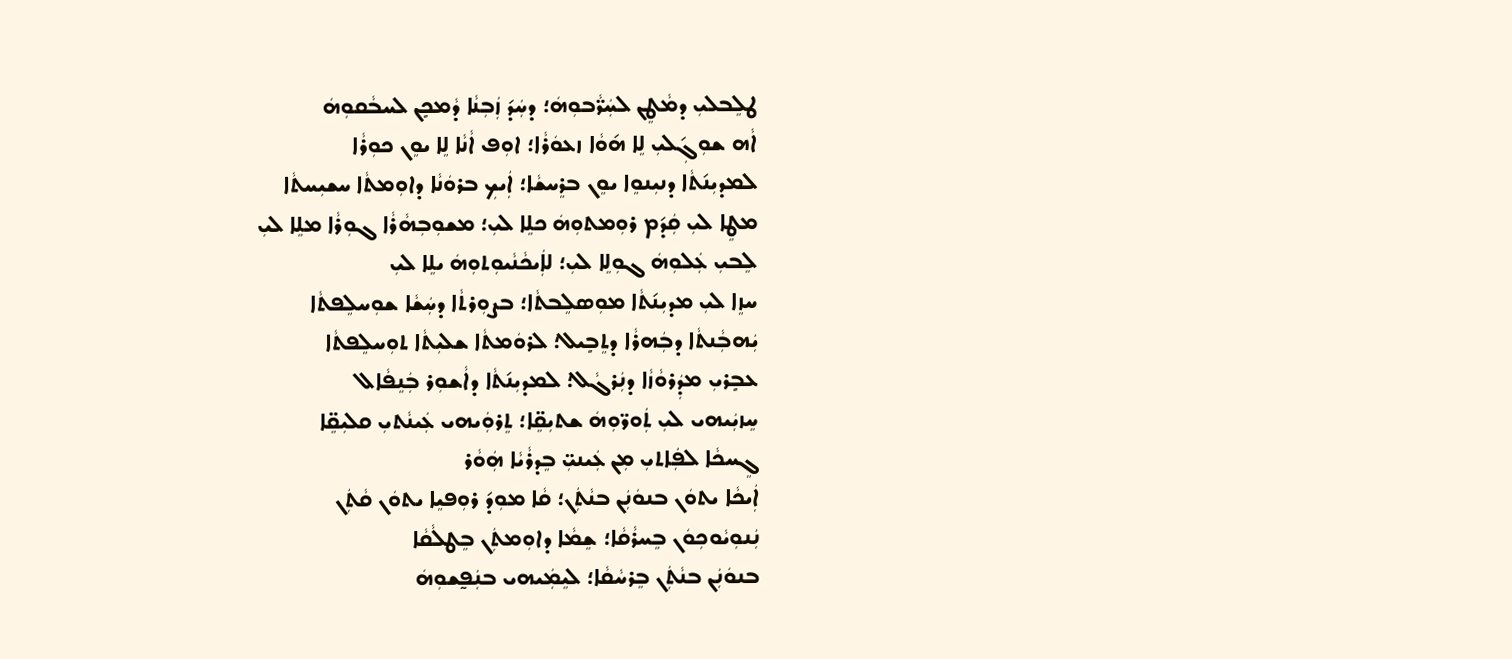ܛܠܸܒܠܝܼ ܕܡܵܛܸܢ ܠܚܲܖ̈ܵܒܘܼܗܿ؛ ܕܚܲܕ݇ ܙܲܒܼܢܵܐ ܕܵܡܟܼܸܢ ܠܚܒܵܩܘܼܗܿ
ܐܵܗ ܫܘܼܓܼ݇ܠܝܼ ܠܸܐ ܗ݇ܘܵܐ ܙܥܘܿܪܵܐ؛ ܐܘܼܦ ܐܵܢܵܐ ܠܸܐ ܝܘܸܢ ܟܘܼܪܵܐ
ܠܡܕܝܼܢ݇ܬܵܐ ܕܢܝܼܢܘܸܐ ܝܘܸܢ ܒܪܸܚܫܵܐ؛ ܐܲܝܟܼ ܒܪܘܿܢܵܐ ܕܐܘܼܡܬܵܐ ܚܫܝܼܚܬܵܐ
ܡܛܸܐ ܠܝܼ ܩܲܕ݇ܡ ܪܘܼܡܬܘܼܗܿ ܟܠܸܐ ܠܝܼ؛ ܡܫܘܼܒܼܗܵܪܵܐ ܓܘܼܪܵܐ ܡܠܸܐ ܠܝܼ
ܠܸܒܝܼ ܥܲܠܘܼܗܿ ܓܘܼܠܸܐ ܠܝܼ؛ ܠܐܲܝܟܵܢܵܝܘܼܬܘܼܗܿ ܝܠܸܐ ܠܝܼ
ܚܙܸܐ ܠܝܼ ܡܕܝܼܢ݇ܬܵܐ ܡܘܼܣܠܸܒܬܵܐ؛ ܒܨܘܼܪܬܵܐ ܕܚܲܫܵܐ ܫܘܼܚܠܸܦܬܵܐ
ܝܲܗܒܼܵܢܬܵܐ ܕܒܲܗܪܵܐ ܕܬܸܒܼܸܝܠ؛ ܠܪܘܿܡܬܵܐ ܫܠܝܼܬܵܐ ܬܘܼܚܠܸܦܬܵܐ
ܥܒܼܸܪܝܼ ܡܕܲܪܘܵܙܵܐ ܕܢܲܪܓܵܠ؛ ܠܡܕܝܼܢ݇ܬܵܐ ܕܐܵܫܘܼܪ ܒܲܢܸܦܵܐܠ
ܚܸܙܝܲܝܗܝ ܠܝܼ ܬܲܘܖ̈ܘܼܗܿ ܫܬܝܼܩܸ̈ܐ؛ ܬܸܪܘܲܝܗܝ ܥܲܝܢܵܬܝܼ ܩܠܝܼܩܸ̈ܐ
ܓܸܚܟܵܐ ܠܦܲܐܬܝܼ ܡܼܢ ܥܲܝܢܝܼ̈ ܒܸܕܪܵܝܵܐ ܗܲܘܵܪ
ܐܲܝܟܵܐ ܝܬܘܿܢ ܒܢܘܿܢܲܢ ܒܢܵܬܲܢ؛ ܩܵܐ ܡܘܼܕ݇ ܪܘܼܦܝܸܐ ܝܬܘܿܢ ܩܵܬܲܢ
ܢܲܢܘܼܝܵܘܟܼܘܿܢ ܒܸܚܪܵܩܵܐ؛ ܫܸܡܵܐ ܕܐܘܼܡܬܲܢ ܒܸܛܠܵܩܵܐ
ܒܢܘܿܢܲܢ ܒܢܵܬܲܢ ܒܸܪܚܵܩܵܐ؛ ܠܝܸܡܲܝܗܝ ܒܢܲܦ̰ܫܘܼܗܿ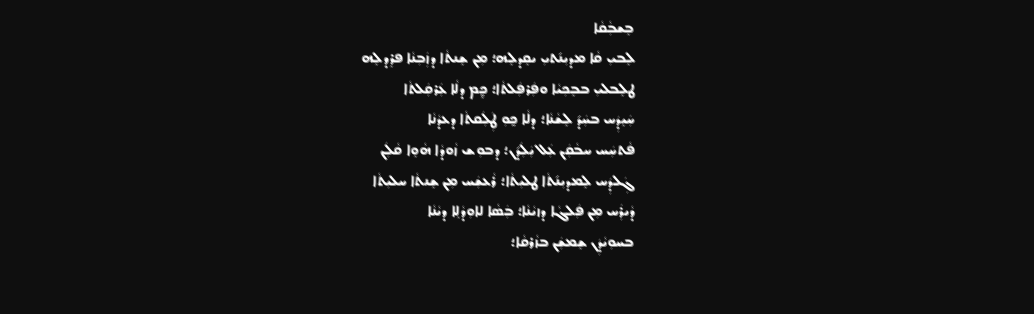ܒܸܫܒܼܵܩܵܐ
ܠܸܒܝܼ ܩܵܐ ܡܕܝܼܢ݇ܬܝܼ ܝܩܸܕܠܸܗ؛ ܡܼܢ ܫܸܢܬܵܐ ܕܙܲܒܼܢܵܐ ܦܪܸܕܠܸܗ
ܛܠܸܒܠܝܼ ܒܒܸܟܼܝܵܐ ܘܦܲܪܦܲܠܬܵܐ؛ ܟ̰ܸܡ ܕܠܵܐ ܥܲܪܩܲܠܬܵܐ
ܚܲܝܸܕܲܚ ܒܚܲܕ݇ ܠܸܫܵܢܵܐ؛ ܕܠܵܐ ܟ̰ܘܼ ܛܲܠܲܩܬܵܐ ܕܥܕܵܢܵܐ
ܦܵܬܚܲܚ ܚܒܵܩܲܢ ܥܲܠ ܝܲܠܲܕ݇ܢ؛ ܕܒܘܼܫ ܙܵܘܕܵܐ ܗܵܘܸܐ ܩܵܠܲܢ
ܓܲܠܕܲܚ ܠܸܡܕܝܼܢ݇ܬܵܐ ܛܠܝܼܬܵܐ؛ ܪܵܥܫܲܚ ܡܼܢ ܫܸܢܬܵܐ ܚܠܝܼܬܵܐ
ܕܵܝܪܲܚ ܡܼܢ ܦܲܠܓܵܐ ܕܙܝܵܢܵܐ؛ ܒܲܣܵܐ ܠܐܘܼܕܵܠܸܐ ܕܝܵܢܵܐ
ܒܚܘܼܝܵܕܲܢ ܫܸܡܫܲܢ ܒܙܵܪܩܵܐ؛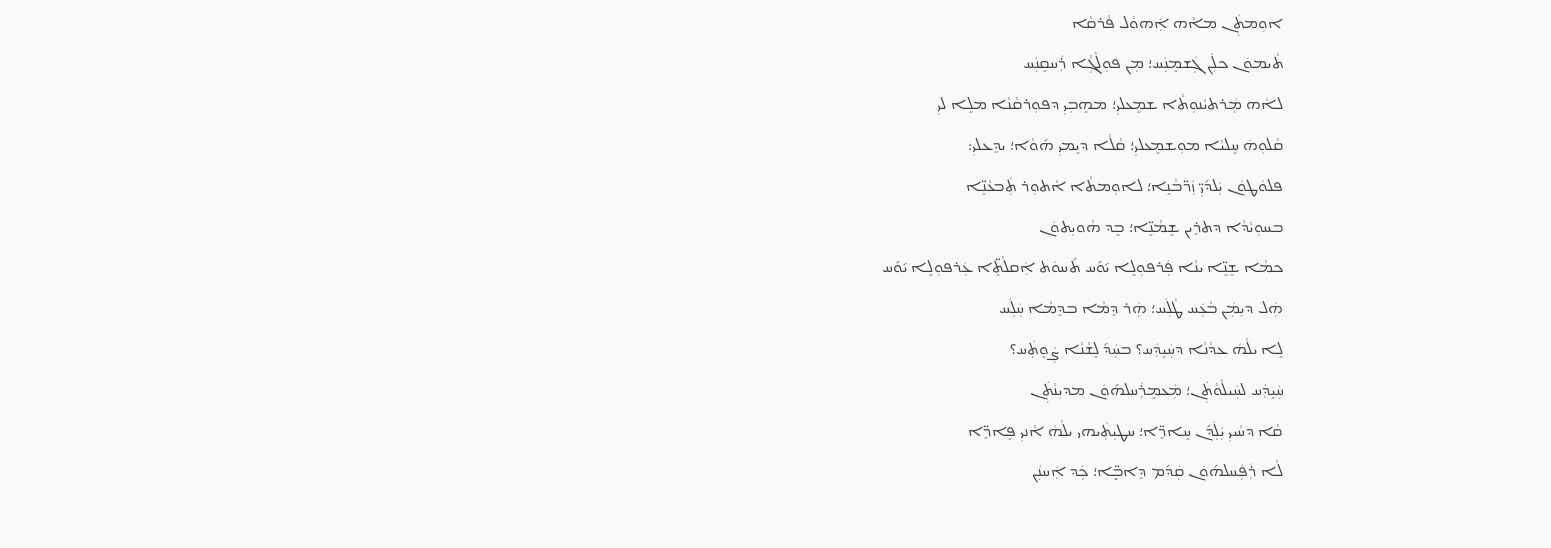ܐܘܼܡܬܲܢ ܡܐܵܗ ܐܲܗܘܵܠ ܦܵܪܩܵܐ
ܬܵܝܡܘܿܢ ܟܠܲܢ ܓܲܫܡܸܢܲܚ؛ ܡܼܢ ܦܘܼܠܵܓܼܵܐ ܪܲܚܩܸܢܲܚ
ܠܐܵܗ ܡܲܪܬܝܵܢܘܼܬܵܐ ܫܡܸܥܠܝܼ؛ ܡܗܸܒܼܝܼ ܕܦܘܼܪܩܵܢܵܐ ܡܠܸܐ ܠܝܼ
ܩܵܠܘܼܗܿ ܚܸܠܝܵܐ ܡܘܼܫܡܸܥܠܝܼ؛ ܩܵܠܵܐ ܕܝܸܡܝܼ ܗ݇ܘܵܐ؛ ܝܕܸܥܠܝܼ:
ܦܠܘܿܛܘܿܢ ܝܲܠܕ݇ܝܼ̈ ܙܲܖ̈ܒܵܢܸܐ؛ ܠܐܘܼܡܬܵܐ ܐܵܬܘܼܪ ܬܲܒܥܵܢܸ̈ܐ
ܒܚܘܼܝܵܕܵܐ ܕܬܪܸܝܢ ܫܸܡܵܢܸ̈ܐ؛ ܒܸܕ ܗܵܘܝܼܬܘܿܢ
ܟܡܵܐ ܫܸܢܸ̈ܐ ܝܢܵܐ ܦܲܪܦܘܼܠܸܐ ܝ݇ܘ݇ܚ ܬ݇ܚܘܿܬ ܐܲܩܠܵܬܸ̈ܐ ܥܲܪܦܘܼܠܸܐ ܝ݇ܘ݇ܚ
ܗܲܠ ܕܝܼܡܲܢ ܒܵܥܲܚ ܛܵܠܲܚ؛ ܗܲܪ ܕܸܡܵܐ ܒܕܸܡܵܐ ܚܲܠܲܚ
ܠܸܐ ܝܠܵܗܿ ܥܕܵܢܵܐ ܕܚܲܝܸܕܲܚ؟ ܒܚܲܕ݇ ܠܸܫܵܢܵܐ ܨܲܘܸܬܲܚ؟
ܚܲܝܸܕܲܚ ܠܚܲܝܠܵܘܵܬܲܢ؛ ܡܲܥܡܸܪܲܚܠܗ݇ܘܿܢ ܡܕܝܼܢܵܬܲܢ
ܩܵܐ ܕܚܵܝܝܼ ܝܲܠܲܕ݇ܢ ܚܸܐܖܸ̈ܐ؛ ܚܛܝܼܬܲܝܗܝ ܝܠܵܗܿ ܐܵܢܝܼ ܦܸܐܖܸ̈ܐ
ܠܵܐ ܪܲܦܲܚܠܗ݇ܘܿܢ ܩܲܕ݇ܡ ܕܸܐܒܼܸ̈ܐ؛ ܟܲܕ ܐܲܚܢܲܢ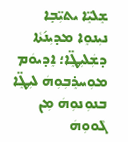ܫܸܠܝܸ̈ܐ ܝܬܝܼ̈ܒܼܸܐ
ܢܝܼܢܘܸܐ ܡܕܝܼܢ݇ܬܵܐ ܕܫܲܠܝܼܛܸ̈ܐ؛ ܐܸܕܝܘܿܡ ܡܘܼܚܪܸܒܼܘܼܗܿ ܠܝܼܛܸ̈ܐ
ܒܢܘܼܢܘܼܗܿ ܡܼܢ ܓܵܘܘܼܗܿ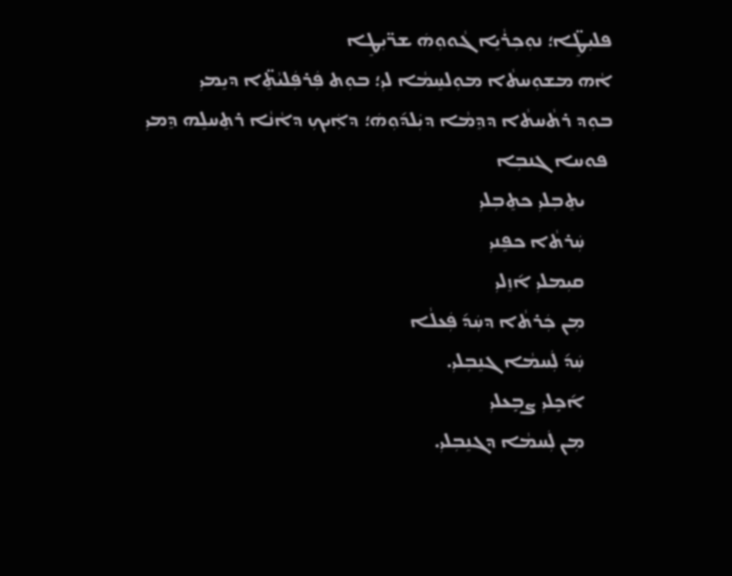ܦܠܝܼܛܸ̈ܐ؛ ܢܘܼܟܼܪܵܝܸܐ ܓܵܘܘܼܗܿ ܫܖ̈ܝܼܛܸܐ
ܐܵܗ ܡܫܘܼܚܬܵܐ ܡܘܼܠܚܸܡܵܐ ܠܝܼ؛ ܒܘܼܬ ܦܲܪܦܲܠܝܵܬܸ̈ܐ ܕܝܸܡܝܼ
ܒܘܼܕ ܪܬܵܚܬܵܐ ܕܕܸܡܵܐ ܕܝܲܠܕ݇ܘܼܗܿ؛ ܕܐܲܝܟܼ ܕܐܵܢܵܐ ܪܬܸܚܠܸܗ ܕܸܡܝܼ
 ܦܘܚܐ ܓܢܒܼܐ
      ܝܬܸܒܼܠܝܼ ܟܬܸܒܼܠܝܼ
      ܚܲܪܬܵܐ ܟܦܸܢܝܼ
      ܩܝܼܡܠܝܼ ܐ݇ܙܸܠܝܼ
      ܡܼܢ ܟܲܪܬܵܐ ܕܚܲܕ݇ ܦܲܥܠܵܐ
      ܚܲܕ݇ ܠܲܚܡܵܐ ܓܢܸܒܼܠܝܼ.
      ܐ݇ܟܼܸܠܝܼ ܨܒܼܸܥܠܝܼ
      ܡܼܢ ܠܲܚܡܵܐ ܕܓܢܸܒܼܠܝܼ.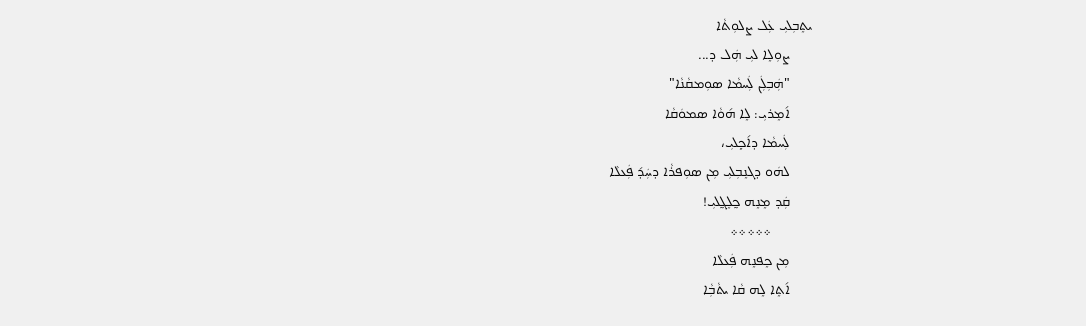ܝܬܸܒܼܠܝܼ ܥܲܠ ܨܠܘܼܬܵܐ
      ܨܘܼܠܸܐ ܠܝܼ ܗܲܠ ܕ...
      "ܗܲܒܼܠܲܢ ܠܲܚܡܵܐ ܣܘܼܡܩܵܢܵܐ"
      ܐ݇ܡܸܪܝܼ: ܠܸܐ ܗ݇ܘܵܐ ܣܡܘܿܩܵܐ
      ܠܲܚܡܵܐ ܕܐ݇ܟܼܸܠܝܼ،
      ܠܗܿܘ ܕܓܢܸܒܼܠܝܼ ܡܼܢ ܣܘܼܦܪܵܐ ܕܚܲܕ݇ ܦܲܥܠܵܐ
      ܩܲܕ ܡܸܢܸܗ ܟ̰ܠܸܓ̰ܠܝܼ!
           ܀܀܀܀܀
      ܡܼܢ ܟܸܦܢܸܗ ܦܲܥܠܵܐ
      ܐ݇ܬܸܐ ܠܸܗ ܩܵܐ ܝܬܵܒܼܵܐ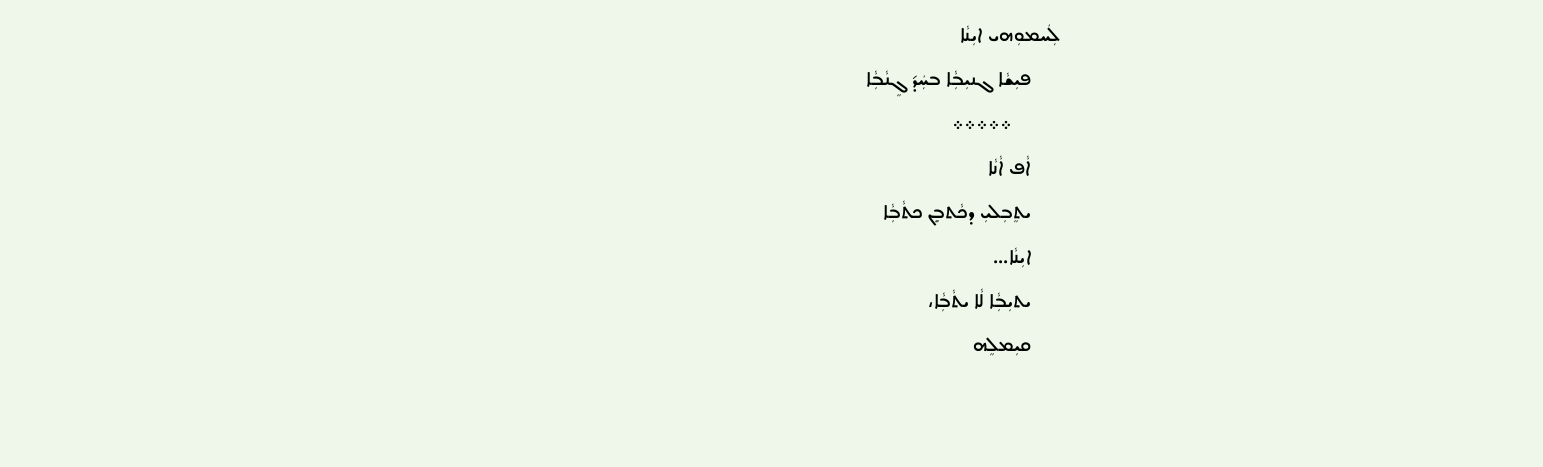ܠܲܚܡܘܼܗܝ ܐܝܼܢܵܐ
      ܦܝܼܫܵܐ ܓܢܝܼܒܼܵܐ ܒܚܲܕ݇ ܓܸܢܵܒܼܵܐ
          ܀܀܀܀܀
      ܐܵܦ ܐܵܢܵܐ
      ܝܬܸܒܼܠܝܼ ܕܟܵܬܒܼܸܢ ܟܬܵܒܼܵܐ
      ܐܝܼܢܵܐ...
      ܝܬܝܼܒܼܵܐ ܠܵܐ ܝܬܵܒܼܵܐ،
      ܩܝܼܡܠܸܗ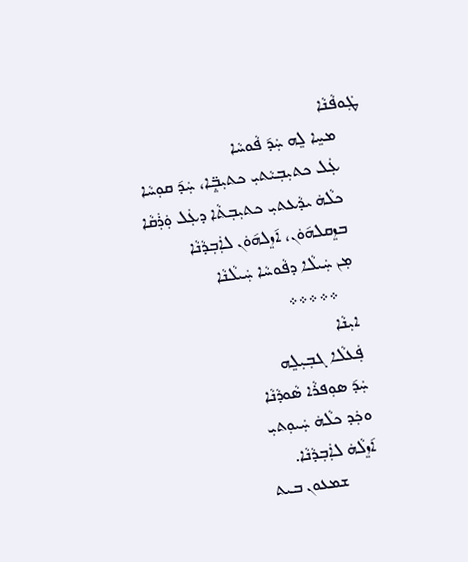ܛܲܘܦܵܢܵܐ
      ܡܚܸܐ ܠܸܗ ܚܲܕ݇ ܦܵܘܚܵܐ
      ܥܲܠ ܟܬܝܼܒܼܝܵܬܝܼ ܟܬܝܼܒܼܸ̈ܐ، ܚܲܕ݇ ܩܘܼܚܵܐ
      ܟܠܵܗܿ ܝܕܵܥܬܝܼ ܟܬܝܼܒܼܬܵܐ ܕܥܲܠ ܘܲܪܲܩܵܐ
      ܒܙܸܩܠܗ݇ܘܿܢ، ܐ݇ܙܸܠܗ݇ܘܿܢ ܠܐܲܒܼܕܵܢܵܐ
      ܡܼܢ ܚܲܝܠܵܐ ܕܦܵܘܚܵܐ ܚܲܝܠܵܢܵܐ
          ܀܀܀܀܀
      ܐܝܼܢܵܐ
      ܦܲܥܠܵܐ ܓܒܼܝܼܠܸܗ
      ܚܲܕ݇ ܣܘܼܦܪܵܐ ܣܵܘܕܵܢܵܐ
      ܘܟܲܕ ܟܠܵܗܿ ܚܲܝܘܼܬܝܼ
      ܐ݇ܙܸܠܵܗܿ ܠܐܲܒܼܕܵܢܵܐ.
             ܫܡܥܘܢ ܒܝܬ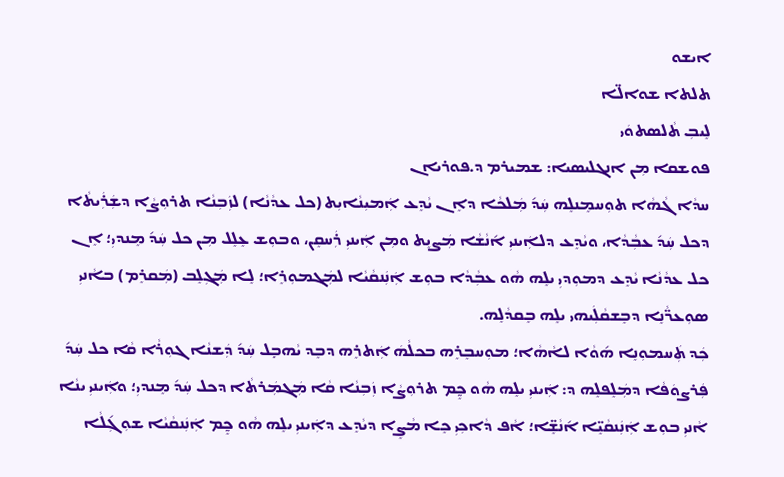ܐܝܫܘ
ܬܠܬܐ ܫܘܐܠ̈ܐ
ܠܸܝܒܼ ܬܵܠܣܬܘܿܝ
ܦܘܫܩܐ ܡܼܢ ܐܢܓܠܝܣܝܐ: ܫܡܝܪܡ ܕ.ܦܘܪܝܐܢ
ܚܕܵܐ ܓܵܗܵܐ ܬܘܼܚܡܸܢܠܸܗ ܚܲܕ݇ ܡܲܠܟܵܐ ܕܐܸܢ ܝܵܕܸܥ ܐܲܡܝܼܢܵܐܝܼܬ (ܟܠ ܥܕܵܢܵܐ) ܠܙܲܒܼܢܵܐ ܬܪܘܼܨܵܐ ܕܫܲܪܲܝܬܵܐ ܕܟܠ ܚܲܕ݇ ܥܒܼܵܕܵܐ، ܘܝܵܕܸܥ ܕܠܐܲܝܢܝܼ ܐ݇ܢܵܫܵܐ ܡܲܨܝܸܬ ܘܡܼܢ ܐܲܝܢܝܼ ܪܲܚܩܸܢ، ܘܒܘܼܫ ܥܸܠܸܠ ܡܼܢ ܟܠ ܚܲܕ݇ ܡܸܢܕܝܼ؛ ܐܸܢ ܟܠ ܥܕܵܢܵܐ ܝܵܕܸܥ ܕܡܘܼܕܝܼ ܝܠܸܗ ܗܵܘ ܥܒܼܵܕܵܐ ܒܘܼܫ ܐܲܢܲܢܩܵܝܵܐ ܠܡܲܓܡܘܼܪܸܐ؛ ܠܸܐ ܡܲܓܼܠܸܒ (ܡܲܩܪܸܡ) ܒܐܵܢܝܼ ܣܘܼܥܖ̈ܵܢܸܐ ܕܒܸܫܩܵܠܲܝܗܝ ܝܠܸܗ ܒܸܩܕܵܠܸܗ.
ܟܲܕ ܬܲܚܡܘܼܢܸܐ ܗ݇ܘܵܐ ܠܐܵܗܵܐ؛ ܡܘܼܚܒܸܪܸܗ ܒܟܠܵܗܿ ܐܲܬܪܸܗ ܕܒܸܕ ܝܵܗܒܼܸܠ ܚܲܕ݇ ܕܲܫܢܵܐ ܓܘܼܪܵܐ ܩܵܐ ܟܠ ܚܲܕ݇ ܦܲܪܨܘܿܦܵܐ ܕܡܲܠܸܦܠܸܗ ܕ: ܐܲܝܢܝܼ ܝܠܸܗ ܗܵܘ ܟ̰ܸܡ ܬܪܘܼܨܵܐ ܙܲܒܼܢܵܐ ܩܵܐ ܡܲܓܡܲܪܬܵܐ ܕܟܠ ܚܲܕ݇ ܡܸܢܕܝܼ؛ ܘܐܲܝܢܝܼ ܝܢܵܐ ܐܵܢܝܼ ܒܘܼܫ ܐܲܢܲܢܩܵܝܸ̈ܐ ܐ݇ܢܵܫܸ̈ܐ؛ ܐܵܦ ܕܵܐܟܼܝܼ ܟܸܐ ܡܵܨܸܐ ܕܝܵܕܸܥ ܕܐܲܝܢܝܼ ܝܠܸܗ ܗܵܘ ܟ̰ܸܡ ܐܲܢܲܢܩܵܝܵܐ ܫܘܼܓܼ݇ܠܵܐ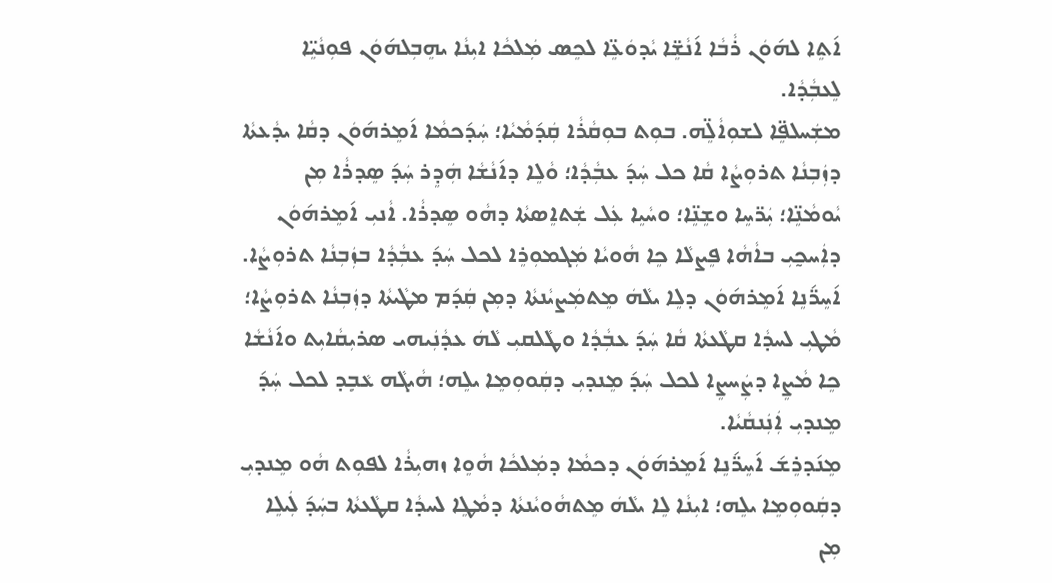ܐ݇ܬܸܐ ܠܗ݇ܘܿܢ ܪܵܒܵܐ ܐ݇ܢܵܫܸ̈ܐ ܝܵܕܘܿܥܸ̈ܐ ܠܟܸܣ ܡܲܠܟܵܐ ܐܝܼܢܵܐ ܝܗܸܒܼܠܗ݇ܘܿܢ ܦܘܼܢܵܝܸ̈ܐ ܠܸܥܒܼܵܕܵܐ.
ܡܫܲܚܠܦܸ̈ܐ ܠܫܘܼܐܵܠܸ̈ܗ. ܒܘܼܬ ܒܘܼܩܵܪܵܐ ܩܲܕ݇ܡܵܝܵܐ؛ ܚܲܕ݇ܟܡܵܐ ܐ݇ܡܸܪܗ݇ܘܿܢ ܕܩܵܐ ܝܕܵܥܬܵܐ ܕܙܲܒܼܢܵܐ ܬܪܘܼܨܵܐ ܩܵܐ ܟܠ ܚܲܕ݇ ܥܒܼܵܕܵܐ؛ ܘܵܠܸܐ ܕܐ݇ܢܵܫܵܐ ܗܲܕܸܪ ܚܲܕ݇ ܣܸܕܪܵܐ ܡܼܢ ܝܵܘܡܵܢܸ̈ܐ؛ ܝܲܖ̈ܚܸܐ ܘܫܸܢܸ̈ܐ؛ ܘܚܵܝܸܐ ܥܲܠ ܫܲܬܐܸܣܬܵܐ ܕܗܵܘ ܣܸܕܪܵܐ. ܐܵܢܝܼ ܐ݇ܡܸܪܗ݇ܘܿܢ ܕܐܲܚܟ̰ܝܼ ܒܐܵܗܵܐ ܦܸܨܠܵܐ ܟܸܐ ܗܵܘܝܵܐ ܡܲܓܡܘܼܪܸܐ ܠܟܠ ܚܲܕ݇ ܥܒܼܵܕܵܐ ܒܙܲܒܼܢܵܐ ܬܪܘܼܨܵܐ. ܐ݇ܚܸܖ̈݇ܢܸܐ ܐ݇ܡܸܪܗ݇ܘܿܢ ܕܠܸܐ ܝܠܵܗܿ ܡܸܬܡܲܨܝܵܢܬܵܐ ܕܡܼܢ ܩܲܕ݇ܡ ܡܛܵܝܬܵܐ ܕܙܲܒܼܢܵܐ ܬܪܘܼܨܵܐ؛ ܡܵܛܝܼ ܠܚܕܵܐ ܩܛܵܥܬܵܐ ܩܵܐ ܚܲܕ݇ ܥܒܼܵܕܵܐ ܘܛܵܠܩܝܼ ܠܵܗܿ ܥܕܵܢܲܝܗܝ ܣܪܝܼܩܵܐܝܼܬ ܘܐ݇ܢܵܫܵܐ ܟܸܐ ܡܵܨܸܐ ܕܨܲܚܨܸܐ ܠܟܠ ܚܲܕ݇ ܡܸܢܕܝܼ ܕܩܲܘܘܼܡܸܐ ܝܠܸܗ؛ ܗܵܝܓܵܗ ܥܵܒܼܸܕ ܠܟܠ ܚܲܕ݇ ܡܸܢܕܝܼ ܐܲܢܲܢܩܵܝܵܐ.
ܡܸܢ݇ܕܪܸܫ݇ ܐ݇ܚܸܖ̈݇ܢܸܐ ܐ݇ܡܸܪܗ݇ܘܿܢ ܕܟܡܵܐ ܕܡܲܠܟܵܐ ܗܵܘܸܐ ܙܗܝܼܪܵܐ ܠܦܘܼܬ ܗܵܘ ܡܸܢܕܝܼ ܕܩܲܘܘܼܡܸܐ ܝܠܸܗ؛ ܐܝܼܢܵܐ ܠܸܐ ܝܠܵܗܿ ܡܸܬܗܵܘܝܵܢܬܵܐ ܕܡܵܛܸܐ ܠܚܕܵܐ ܩܛܵܥܬܵܐ ܒܚܲܕ݇ ܠܲܝܠܸܐ ܡܼܢ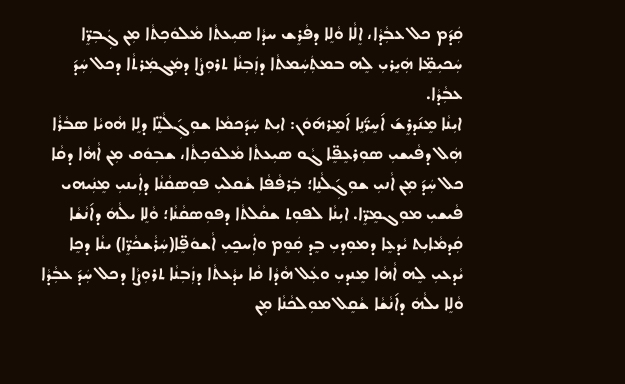ܩܲܕ݇ܡ ܟܠ ܥܒܼܵܕܵܐ، ܐܸܠܵܐ ܘܵܠܸܐ ܕܦܵܪܸܫ ܚܕܵܐ ܣܝܼܥܬܵܐ ܡܵܠܘܿܟܼܬܵܐ ܡܼܢ ܓܲܒܼܖܸ̈ܐ ܚܲܟܝܼܡܸ̈ܐ ܗܲܝܸܪܝܼ ܠܸܗ ܒܡܬܲܚܲܡܬܵܐ ܕܙܲܒܼܢܵܐ ܬܪܘܼܨܵܐ ܕܡܲܓܡܲܪܬܵܐ ܕܟܠ ܚܲܕ݇ ܥܒܼܵܕܵܐ.
ܐܝܼܢܵܐ ܡܸܢ݇ܕܪܸܫ݇ ܐ݇ܚܸܖ̈݇ܢܸܐ ܐ݇ܡܸܪܗ݇ܘܿܢ: ܐܝܼܬ ܚܲܕ݇ܟܡܵܐ ܫܘܼܓܼ݇ܠܵܢܸ̈ܐ ܕܠܸܐ ܗܵܘܝܵܐ ܣܒܵܪܵܐ ܗܲܠ ܕܦܵܝܫܝܼ ܣܘܼܪܥܸܦܸ̈ܐ ܓܵܘ ܣܝܼܥܬܵܐ ܡܵܠܘܿܟܼܬܵܐ، ܫܒܼܘܿܩ ܡܼܢ ܐܵܗܵܐ ܕܩܵܐ ܟܠ ܚܲܕ݇ ܡܼܢ ܐܵܢܝܼ ܫܘܼܓܼ݇ܠܵܢܸܐ؛ ܒܲܪܦܵܦܵܐ ܫܵܩܠܝܼ ܦܘܼܣܩܵܢܵܐ ܕܐܲܝܢܝܼ ܡܸܢܲܝܗܝ ܦܵܝܫܝܼ ܡܘܼܓܡܸܖܸ̈ܐ. ܐܝܼܢܵܐ ܠܦܘܼܬ ܫܩܵܠܬܵܐ ܕܦܘܼܣܩܵܢܵܐ؛ ܘܵܠܸܐ ܝܠܵܗܿ ܕܐ݇ܢܵܫܵܐ ܩܲܕܡܵܐܝܼܬ ܝܵܕܥܸܐ ܕܡܘܼܕܝܼ ܒܸܕ ܩܲܘܸܡ ܘܐܲܚܟ̰ܝܼ ܐܵܫܘܿܦܸ̈ܐ(ܚܲܪܵܫܟܵܖܸ̈ܐ) ܝܢܵܐ ܕܟܸܐ ܝܵܕܥܝܼ ܠܸܗ ܐܵܗܵܐ ܡܸܢܕܝܼ ܘܥܲܠ ܗܵܕܵܐ ܩܵܐ ܝܕܵܥܬܵܐ ܕܙܲܒܼܢܵܐ ܬܪܘܼܨܵܐ ܕܟܠ ܚܲܕ݇ ܥܒܼܵܕܵܐ ܘܵܠܸܐ ܝܠܵܗܿ ܕܐ݇ܢܵܫܵܐ ܫܵܩܸܠ ܡܘܼܠܟܵܢܵܐ ܡܼܢ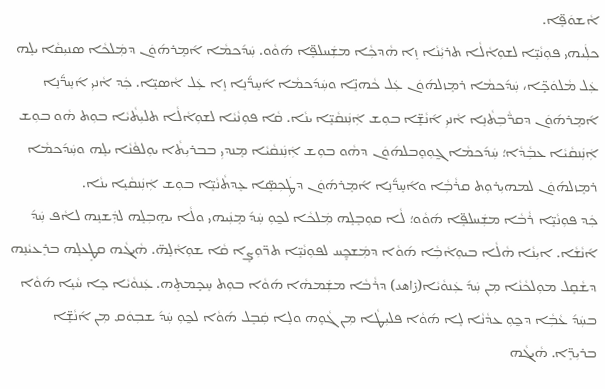ܐܵܫܘܿܦܸ̈ܐ.
ܟܠܲܝܗܝ ܦܘܼܢܵܝܸ̈ܐ ܠܫܘܼܐܵܠܵܐ ܬܪܝܼܵܢܵܐ ܙܸܐ ܗܵܕܟܼܵܐ ܡܫܲܚܠܦܸ̈ܐ ܗ݇ܘܵܘ. ܚܲܕ݇ܟܡܵܐ ܐ݇ܡܸܪܗ݇ܘܿܢ ܕܡܲܠܟܵܐ ܣܢܝܼܩܵܐ ܝܠܸܗ ܥܲܠ ܡܵܠܘܿܟܼܸ̈ܐ، ܚܲܕ݇ܟܡܵܐ ܪܡܸܙܠܗ݇ܘܿܢ ܥܲܠ ܟܵܗܢܸ̈ܐ ܘܚܲܕ݇ܟܡܵܐ ܐ݇ܚܸܖ̈݇ܢܸܐ ܙܸܐ ܥܲܠ ܐܵܣܝܸ̈ܐ. ܟܲܕ ܐܵܢܝܼ ܐ݇ܚܸܖ̈݇ܢܸܐ ܐ݇ܡܸܪܗ݇ܘܿܢ ܕܩܖ̈ܵܒܼܬܵܢܸܐ ܐܵܢܝܼ ܐ݇ܢܵܫܸ̈ܐ ܒܘܼܫ ܐܲܢܲܢܩܵܝܸ̈ܐ ܝܢܵܐ. ܩܵܐ ܦܘܼܢܵܝܵܐ ܠܫܘܼܐܵܠܵܐ ܬܠܝܼܬܵܝܵܐ ܒܘܼܬ ܗܵܘ ܒܘܼܫ ܐܲܢܲܢܩܵܝܵܐ ܥܒܼܵܕܵܐ؛ ܚܲܕ݇ܟܡܵܐ ܓ̰ܘܼܘܸܒܠܗ݇ܘܿܢ ܕܗܵܘ ܒܘܼܫ ܐܲܢܲܢܩܵܝܵܐ ܡܸܢܕܝܼ ܒܒܪܝܼܬܵܐ ܝܘܼܠܦܵܢܵܐ ܝܠܸܗ ܘܚܲܕ݇ܟܡܵܐ ܪܡܸܙܠܗ݇ܘܿܢ ܠܡܗܝܼܪܘܼܬ ܩܪܵܒܼܵܐ ܘܐ݇ܚܸܖ̈݇ܢܸܐ ܐ݇ܡܸܪܗ݇ܘܿܢ ܕܛܲܟܼܣܸ̈ܐ ܥܸܕܬܵܢܵܝܸ̈ܐ ܒܘܼܫ ܐܲܢܲܢܩܵܝܸܐ ܝܢܵܐ.
ܟܲܕ ܦܘܼܢܵܝܸ̈ܐ ܪܵܒܵܐ ܡܫܲܚܠܦܸ̈ܐ ܗ݇ܘܵܘ؛ ܠܵܐ ܩܘܼܒܸܠܸܗ ܡܲܠܟܵܐ ܠܟ̰ܘܼ ܚܲܕ݇ ܡܸܢܲܝܗܝ ܘܠܵܐ ܝܗܸܒܼܠܸܗ ܠܕܲܫܢܸܗ ܠܐܵܦ ܚܲܕ݇ ܐ݇ܢܵܫܵܐ. ܐܝܼܢܵܐ ܗܵܠܵܐ ܒܝܘܼܐܵܒܼܵܐ ܗ݇ܘܵܐ ܕܡܲܫܟ̰ܸܚ ܠܦܘܼܢܵܝܸ̈ܐ ܬܖ̈ܘܼܨܸܐ ܩܵܐ ܫܘܼܐܵܠܸܗ̈. ܗܵܝܓܵܗ ܩܛܸܥܠܸܗ ܒܪܸܥܝܵܢܸܗ ܕܫܵܩܸܠ ܡܘܼܠܟܵܢܵܐ ܡܼܢ ܚܲܕ݇ ܥܲܢܘܵܝܵܐ(زاهد) ܕܪܵܒܵܐ ܡܫܲܡܗܵܐ ܗ݇ܘܵܐ ܒܘܼܬ ܚܸܟܼܸܡܬܸܗ. ܥܲܢܘܵܝܵܐ ܟܸܐ ܚܵܝܸܐ ܗ݇ܘܵܐ ܒܚܲܕ݇ ܥܵܒܼܵܐ ܕܟ̰ܘܼ ܥܕܵܢܵܐ ܠܸܐ ܗ݇ܘܵܐ ܦܠܝܼܛܵܐ ܡܼܢ ܓܵܘܸܗ ܘܠܸܐ ܩܲܒܸܠ ܗ݇ܘܵܐ ܠܟ̰ܘܼ ܚܲܕ݇ ܫܒܼܘܿܩ ܡܼܢ ܐ݇ܢܵܫܸ̈ܐ ܒܪܝܼܖܸ̈ܐ. ܗܵܝܓܵܗ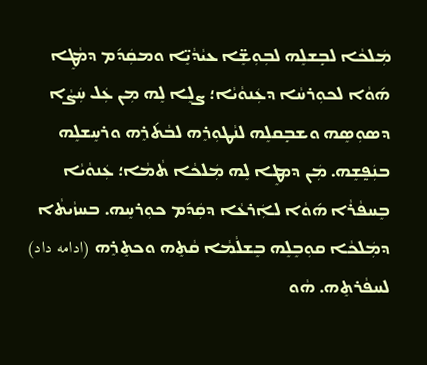ܡܲܠܟܵܐ ܠܒܼܸܫܠܸܗ ܠܒܼܘܼܫܸ̈ܐ ܥܝܵܕܵܝܸ̈ܐ ܘܡܩܲܕ݇ܡ ܕܡܵܛܸܐ ܗ݇ܘܵܐ ܠܟܘܼܪܚܵܐ ܕܥܲܢܘܵܝܵܐ؛ ܨܠܸܐ ܠܸܗ ܡܼܢ ܥܲܠ ܚܲܨܵܐ ܕܣܘܼܣܸܗ ܘܫܒܼܸܩܠܸܗ ܠܢܵܛܘܼܪܸܗ ܠܒܵܬ݇ܪܸܗ ܘܪܚܸܫܠܸܗ ܒܢܲܦ̰ܫܸܗ. ܡܲܢ ܕܡܛܸܐ ܠܸܗ ܡܲܠܟܵܐ ܬܵܡܵܐ؛ ܥܲܢܘܵܝܵܐ ܒܸܚܦܵܪܵܐ ܗ݇ܘܵܐ ܠܐܲܪܥܵܐ ܕܩܲܕ݇ܡ ܟܘܼܪܚܸܗ. ܒܚܙܵܝܬܵܐ ܕܡܲܠܟܵܐ ܩܘܼܒܸܠܸܗ ܒܸܫܠܵܡܵܐ ܩܵܬܸܗ ܘܟܬܸܪܸܗ (ادامه داد) ܠܚܦܵܪܬܸܗ. ܗܵܘ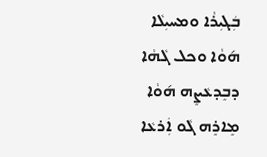ܒܲܓܝܼܪܵܐ ܘܡܚܝܼܠܵܐ ܗ݇ܘܵܐ ܘܟܠ ܓܵܗܵܐ ܕܒܸܕܥܵܨܸܗ ܗ݇ܘܵܐ ܡܸܐܪܸܗ ܓܵܘ ܐܲܪܥܵܐ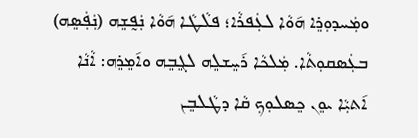ܘܡܲܚܕܘܼܪܸܐ ܗ݇ܘܵܐ ܠܥܲܦܪܵܐ؛ ܦܠܵܛܵܐ ܗ݇ܘܵܐ ܢܲܦ̰ܫܸܗ (ܢܲܦܲܣܸܗ) ܒܥܲܣܩܘܼܬܵܐ. ܡܲܠܟܵܐ ܪ݇ܚܸܫܠܸܗ ܠܓܸܒܸܗ ܘܐ݇ܡܸܪܸܗ: ܐܵܢܵܐ ܐ݇ܬܝܼܵܐ ܝܘܸܢ ܟܸܣܠܘܼܟܼ ܩܵܐ ܕܛܵܠܒܸܢ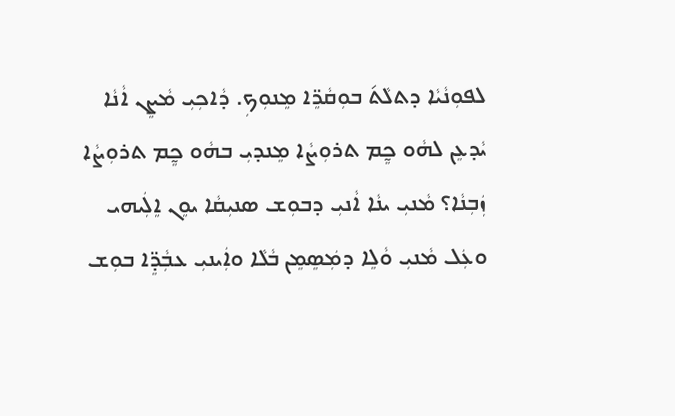ܠܦܘܼܢܵܝܵܐ ܕܬܠܵܬ݇ ܒܘܼܩܵܖܸ̈ܐ ܡܸܢܘܼܟܼ. ܕܵܐܟܼܝܼ ܡܵܨܸܢ ܐܵܢܵܐ ܝܵܕܥܸܢ ܠܗܵܘ ܟ̰ܸܡ ܬܪܘܼܨܵܐ ܡܸܢܕܝܼ ܒܗܵܘ ܟ̰ܸܡ ܬܪܘܼܨܵܐ ܙܲܒܼܢܵܐ؟ ܡܵܢܝܼ ܝܢܵܐ ܐܵܢܝܼ ܕܒܘܼܫ ܣܢܝܼܩܵܐ ܝܘܸܢ ܐܸܠܲܝܗܝ ܘܥܲܠ ܡܵܢܝܼ ܘܵܠܸܐ ܕܡܲܣܸܡܸܢ ܒܵܠܵܐ ܘܐܲܝܢܝܼ ܥܒܼܵܕܸ̈ܐ ܒܘܼܫ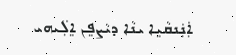ܐܲܢܲܢܩܵܝܸܐ ܝܢܵܐ ܕܝܵܨܦܸܢ ܐܸܠܲܝܗܝ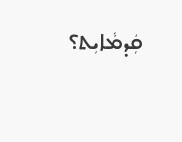ܩܲܕܡܵܐܝܼܬ؟